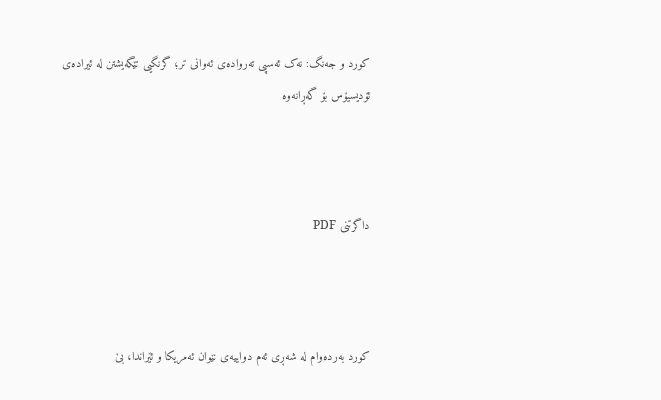کورد و جەنگ: نەک ئەسپى تەروادەی ئەوانی تر؛ گرنگیی تێگەیشتن لە ئیرادەی ئۆدیسیۆس بۆ گەڕانەوە



داگرتنی PDF



کورد بەردەوام لە شەڕی ئەم دواییەی نێوان ئەمریکا و ئێراندا، بێ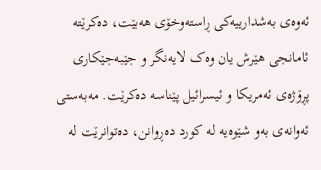ئەوەی بەشدارییەکی ڕاستەوخۆی هەبێت، دەکرێتە ئامانجی هێرش یان وەک لایەنگر و جێبەجێکاری پڕۆژەی ئەمریکا و ئیسرائیل پێناسە دەکرێت. مەبەستی ئەوانەی بەو شێوەیە لە کورد دەڕوانن، دەتوانرێت لە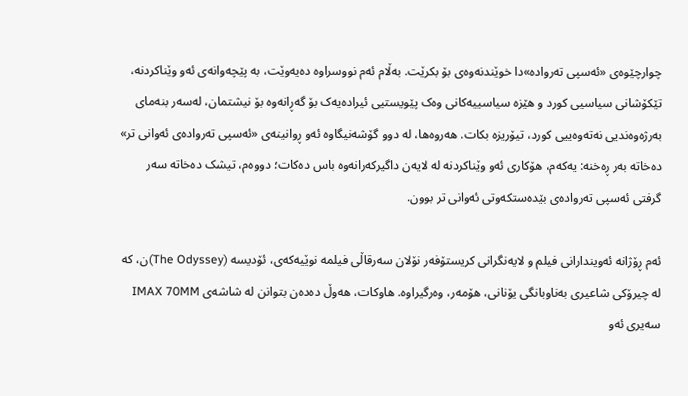چوارچێوەی «ئەسپی تەروادە»دا خوێندنەوەی بۆ بکرێت. بەڵام ئەم نووسراوە دەیەوێت، بە پێچەوانەی ئەو وێناکردنە، تێکۆشانی سیاسیی کورد و هێزە سیاسییەکانی وەک پێویستیی ئیرادەیەک بۆ گەڕانەوە بۆ نیشتمان، لەسەر بنەمای بەرژەوەندیی نەتەوەییی کورد، تیۆریزە بکات. هەروەها، لە دوو گۆشەنیگاوە ئەو ڕوانینەی «ئەسپی تەروادەی ئەوانی تر» دەخاتە بەر ڕەخنە: یەکەم، هۆکاری ئەو وێناکردنە لە لایەن داگیرکەرانەوە باس دەکات؛ دووەم، تیشک دەخاتە سەر گرفتی ئەسپی تەروادەی بێدەستکەوتی ئەوانی تر بوون.

ئەم ڕۆژانە ئەویندارانی فیلم و لایەنگرانی کریستۆفەر نۆلان سەرقاڵی فیلمە نوێیەکەی، ئۆدیسە (The Odyssey)ن، کە لە چیرۆکی شاعیری بەناوبانگی یۆنانی، هۆمەر، وەرگیراوە. هاوکات، هەوڵ دەدەن بتوانن لە شاشەی IMAX 70MM سەیری ئەو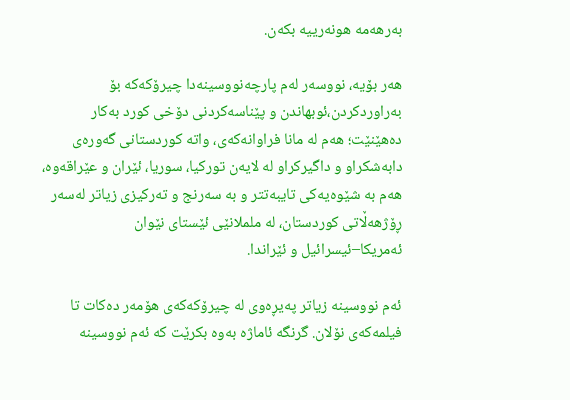بەرهەمە هونەرییە بکەن.

هەر بۆیە، نووسەر لەم پارچەنووسینەدا چیرۆکەکە بۆ بەراوردکردن،ئوبهاندن و پێناسەکردنی دۆخی کورد بەکار دەهێنێت؛ هەم لە مانا فراوانەکەی، واتە کوردستانی گەورەی دابەشکراو و داگیرکراو لە لایەن تورکیا، سوریا، ئێران و عێراقەوە، هەم بە شێوەیەکی تایبەتتر و بە سەرنج و تەرکیزی زیاتر لەسەر ڕۆژهەڵاتی کوردستان، لە ململانێی ئێستای نێوان ئەمریکا–ئیسرائیل و ئێراندا.

ئەم نووسینە زیاتر پەیڕەوی لە چیرۆکەکەی هۆمەر دەکات تا فیلمەکەی نۆلان. گرنگە ئاماژە بەوە بکرێت کە ئەم نووسینە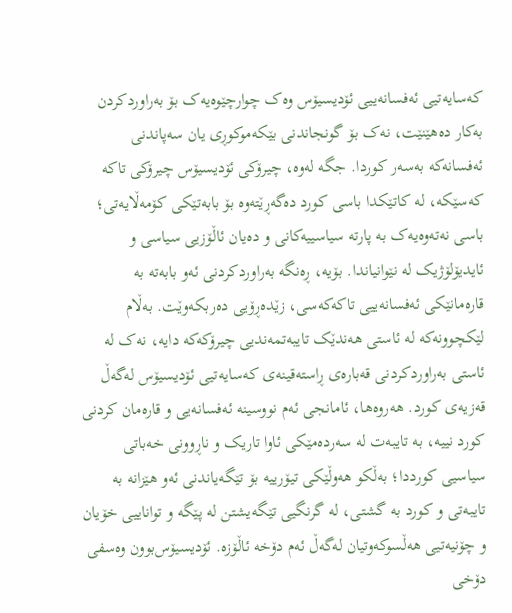کەسایەتیی ئەفسانەییی ئۆدیسیۆس وەک چوارچێوەیەک بۆ بەراوردکردن بەکار دەهێنێت، نەک بۆ گونجاندنی بێکەموکوڕی یان سەپاندنی ئەفسانەکە بەسەر کوردا. جگە لەوە، چیرۆکی ئۆدیسیۆس چیرۆکی تاکە کەسێکە، لە کاتێکدا باسی کورد دەگەڕێتەوە بۆ بابەتێکی کۆمەڵایەتی؛ باسی نەتەوەیەک بە پارتە سیاسییەکانی و دەیان ئاڵۆزیی سیاسی و ئایدیۆلۆژیک لە نێوانیاندا. بۆیە، ڕەنگە بەراوردکردنی ئەو بابەتە بە قارەمانێکی ئەفسانەییی تاکەکەسی، زێدەڕۆیی دەربکەوێت. بەڵام لێکچوونەکە لە ئاستی هەندێک تایبەتمەندیی چیرۆکەکە دایە، نەک لە ئاستی بەراوردکردنی قەبارەی ڕاستەقینەی کەسایەتیی ئۆدیسیۆس لەگەڵ قەزیەی کورد. هەروەها، ئامانجی ئەم نووسینە ئەفسانەیی و قارەمان کردنی کورد نییە، بە تایبەت لە سەردەمێکی ئاوا تاریک و ناڕوونی خەباتی سیاسیی کورددا؛ بەڵکو هەوڵێکی تیۆرییە بۆ تێگەیاندنی ئەو هێزانە بە تایبەتی و کورد بە گشتی، لە گرنگیی تێگەیشتن لە پێگە و تواناییی خۆیان و چۆنیەتیی هەڵسوکەوتیان لەگەڵ ئەم دۆخە ئاڵۆزە. ئۆدیسیۆس‌بوون وەسفی دۆخی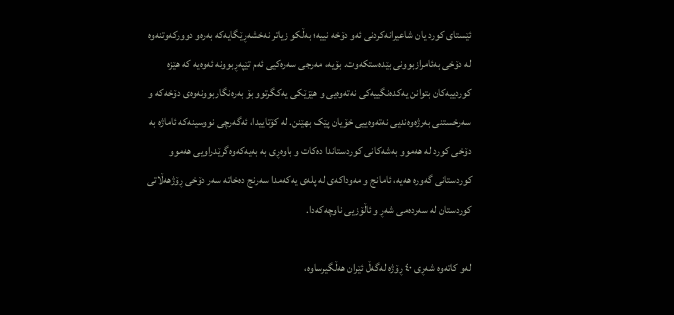ئێستای کورد یان شاعیرانەکردنی ئەو دۆخە نییە؛ بەڵکو زیاتر نەخشەڕێگایەکە بەرەو دوورکەوتنەوە لە دۆخی بەئامرازبوونی بێدەستکەوت. بۆیە، مەرجی سەرەکیی ئەم تێپەڕبوونە ئەوەیە کە هێزە کوردییەکان بتوانن یەکدەنگییەکی نەتەوەیی و هێزێکی یەکگرتوو بۆ بەرەنگاربوونەوەی دۆخەکە و سەرخستنی بەرژەوەندیی نەتەوەییی خۆیان پێک بهێنن. لە کۆتاییدا، ئەگەرچی نووسینەکە ئاماژە بە دۆخی کورد لە هەموو بەشەکانی کوردستاندا دەکات و باوەڕی بە بەیەکەوەگرێدراویی هەموو کوردستانی گەورە هەیە، ئامانج و مەوداکەی لە پلەی یەکەمدا سەرنج دەخاتە سەر دۆخی ڕۆژهەڵاتی کوردستان لە سەردەمی شەڕ و ئاڵۆزیی ناوچەکەدا.

لەو کاتەوە شەڕی ٤٠ ڕۆژە لەگەڵ ئێران هەڵگیرساوە،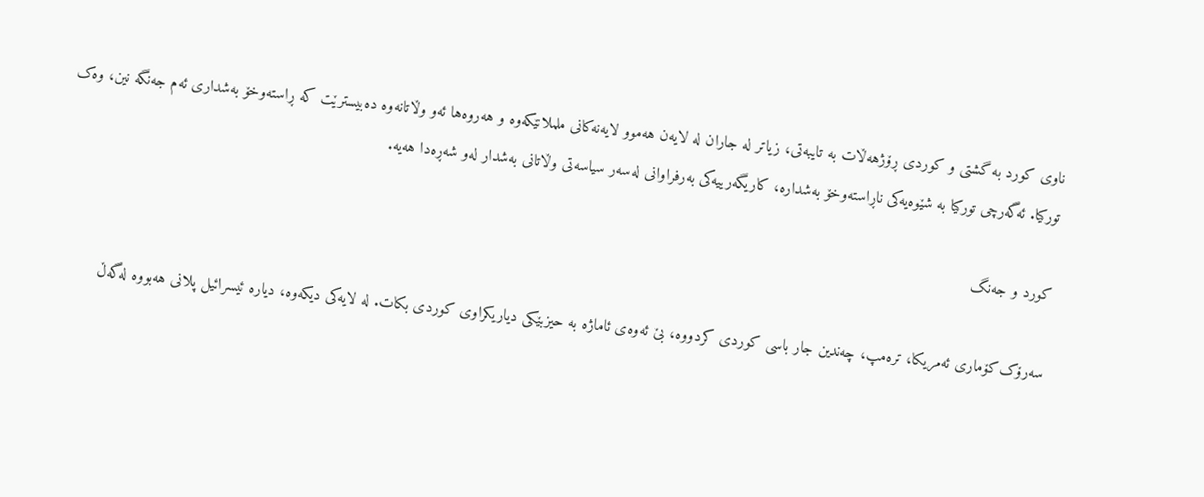ناوی کورد بە گشتی و کوردی ڕۆژهەڵات بە تایبەتی، زیاتر لە جاران لە لایەن هەموو لایەنەکانی ململانێکەوە و هەروەها ئەو وڵاتانەوە دەبیسترێت کە ڕاستەوخۆ بەشداری ئەم جەنگە نین، وەک تورکیا. ئەگەرچی تورکیا بە شێوەیەکی ناڕاستەوخۆ بەشدارە، کاریگەرییەکی بەرفراوانی لەسەر سیاسەتی وڵاتانی بەشدار لەو شەڕەدا هەیە.

کورد و جەنگ

سەرۆک‌کۆماری ئەمریکا، ترەمپ، چەندین جار باسی کوردی کردووە، بێ ئەوەی ئاماژە بە حیزبێکی دیاریکراوی کوردی بکات. لە لایەکی دیکەوە، دیارە ئیسرائیل پلانی هەبووە لەگەڵ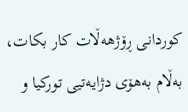کوردانی ڕۆژهەڵات کار بکات، بەڵام بەهۆی دژایەتیی تورکیا و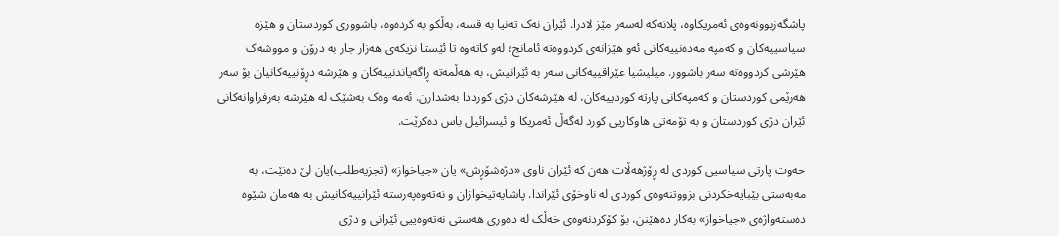پاشگەزبوونەوەی ئەمریکاوە، پلانەکە لەسەر مێز لادرا. ئێران نەک تەنیا بە قسە، بەڵکو بە کردەوە، باشووری کوردستان و هێزە سیاسییەکان و کەمپە مەدەنییەکانی ئەو هێزانەی کردووەتە ئامانج؛ لەو کاتەوە تا ئێستا نزیکەی هەزار جار بە درۆن و مووشەک هێرشی کردووەتە سەر باشوور. میلیشیا عێراقییەکانی سەر بە ئێرانیش، بە هەڵمەتە ڕاگەیاندنییەکان و هێرشە دڕۆنییەکانیان بۆ سەر هەرێمی کوردستان و کەمپەکانی پارتە کوردییەکان، لە هێرشەکان دژی کورددا بەشدارن. ئەمە وەک بەشێک لە هێرشە بەرفراوانەکانی ئێران دژی کوردستان و بە تۆمەتی هاوکاریی کورد لەگەڵ ئەمریکا و ئیسرائیل باس دەکرێت.

حەوت پارتی سیاسیی کوردی لە ڕۆژهەڵات هەن کە ئێران ناوی «دژەشۆڕش» یان «جیاخواز» (تجزیه‌طلب)یان لێ دەنێت، بە مەبەستی بێبایەخکردنی بزووتنەوەی کوردی لە ناوخۆی ئێراندا. پاشایەتیخوازان و نەتەوەپەرستە ئێرانییەکانیش بە هەمان شێوە دەستەواژەی «جیاخواز» بەکار دەهێنن، بۆ کۆکردنەوەی خەڵک لە دەوری هەستی نەتەوەییی ئێرانی و دژی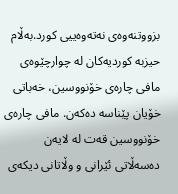بزووتنەوەی نەتەوەییی کورد.بەڵام حیزبە کوردیەکان لە چوارچێوەی مافی چارەی خۆنووسین، خەباتی خۆیان پێناسە دەکەن. مافی چارەی خۆنووسین قەت لە لایەن دەسەڵاتی ئێرانی و وڵاتانی دیکەی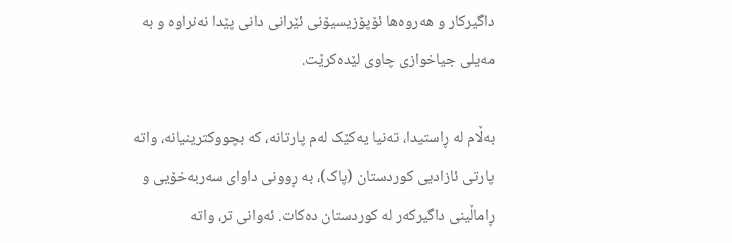داگیرکار و هەروەها ئۆپۆزیسیۆنی ئێرانی دانی پێدا نەنراوە و بە مەیلی جیاخوازی چاوی لێدەکرێت.

بەڵام لە ڕاستیدا، تەنیا یەکێک لەم پارتانە، کە بچووکترینیانە، واتە پارتی ئازادیی کوردستان (پاک)، بە ڕوونی داوای سەربەخۆیی و ڕاماڵینی داگیرکەر لە کوردستان دەکات. ئەوانی تر، واتە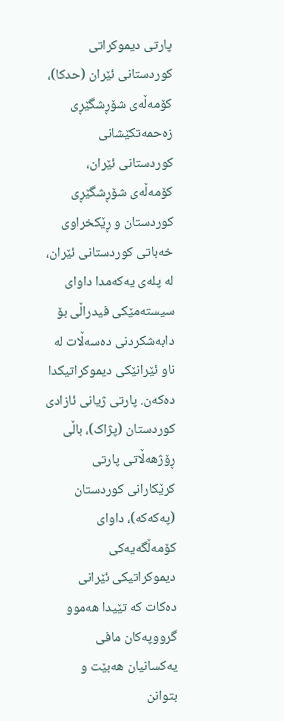پارتی دیموکراتی کوردستانی ئێران (حدکا)، کۆمەڵەی شۆڕشگێڕی زەحمەتکێشانی کوردستانی ئێران، کۆمەڵەی شۆڕشگێڕی کوردستان و ڕێکخراوی خەباتی کوردستانی ئێران، لە پلەی یەکەمدا داوای سیستەمێکی فیدراڵی بۆ دابەشکردنی دەسەڵات لە ناو ئێرانێکی دیموکراتیکدا دەکەن. پارتی ژیانی ئازادی کوردستان (پژاک)، باڵی ڕۆژهەڵاتی پارتی کرێکارانی کوردستان (پەکەکە)، داوای کۆمەڵگەیەکی دیموکراتیکی ئێرانی دەکات کە تێیدا هەموو گرووپەکان مافی یەکسانیان هەبێت و بتوانن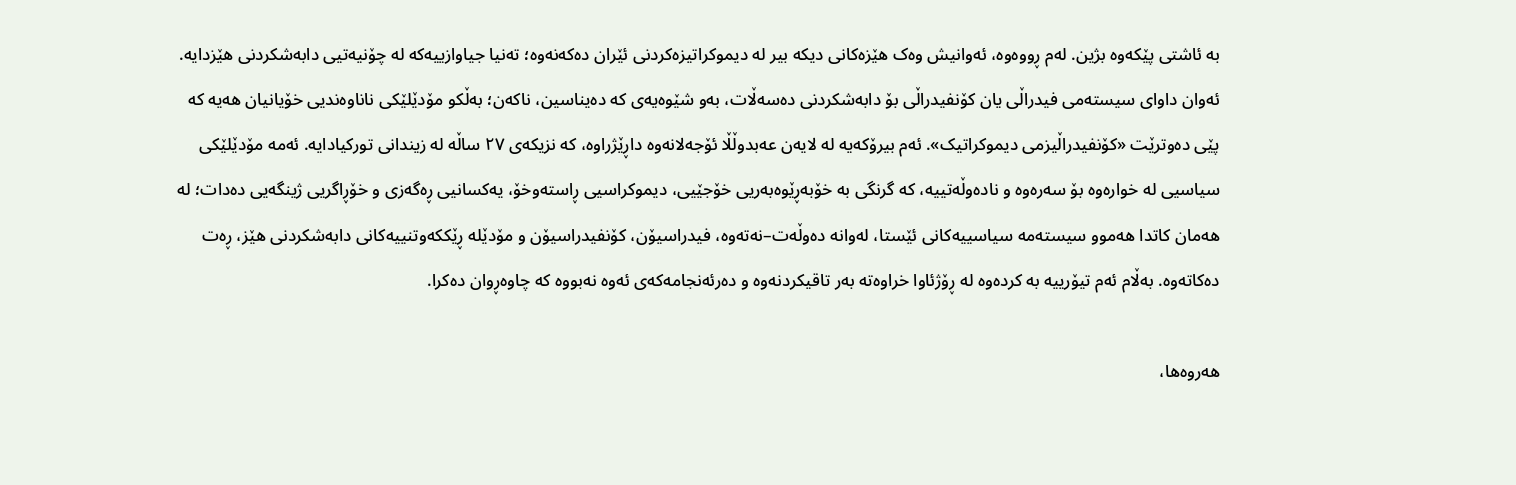بە ئاشتی پێکەوە بژین. لەم ڕووەوە، ئەوانیش وەک هێزەکانی دیکە بیر لە دیموکراتیزەکردنی ئێران دەکەنەوە؛ تەنیا جیاوازییەکە لە چۆنیەتیی دابەشکردنی هێزدایە. ئەوان داوای سیستەمی فیدراڵی یان کۆنفیدراڵی بۆ دابەشکردنی دەسەڵات، بەو شێوەیەی کە دەیناسین، ناکەن؛ بەڵکو مۆدێلێکی ناناوەندیی خۆیانیان هەیە کە پێی دەوترێت «کۆنفیدراڵیزمی دیموکراتیک». ئەم بیرۆکەیە لە لایەن عەبدوڵڵا ئۆجەلانەوە داڕێژراوە، کە نزیکەی ٢٧ ساڵە لە زیندانی تورکیادایە. ئەمە مۆدێلێکی سیاسیی لە خوارەوە بۆ سەرەوە و نادەوڵەتییە، کە گرنگی بە خۆبەڕێوەبەریی خۆجێیی، دیموکراسیی ڕاستەوخۆ، یەکسانیی ڕەگەزی و خۆڕاگریی ژینگەیی دەدات؛ لە هەمان کاتدا هەموو سیستەمە سیاسییەکانی ئێستا، لەوانە دەوڵەت–نەتەوە، فیدراسیۆن، کۆنفیدراسیۆن و مۆدێلە ڕێککەوتنییەکانی دابەشکردنی هێز، ڕەت دەکاتەوە. بەڵام ئەم تیۆرییە بە کردەوە لە ڕۆژئاوا خراوەتە بەر تاقیکردنەوە و دەرئەنجامەکەی ئەوە نەبووە کە چاوەڕوان دەکرا.

هەروەها،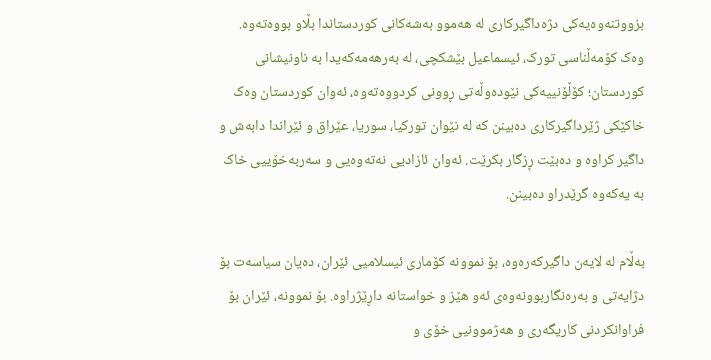بزووتنەوەیەکی دژەداگیرکاری لە هەموو بەشەکانی کوردستاندا بڵاو بووەتەوە. وەک کۆمەڵناسی تورک، ئیسماعیل بێشکچی، لە بەرهەمەکەیدا بە ناونیشانی کوردستان؛ کۆڵۆنییەکی نێودەوڵەتی ڕوونی کردووەتەوە، ئەوان کوردستان وەک خاکێکی ژێرداگیرکاری دەبینن کە لە نێوان تورکیا، سوریا، عێراق و ئێراندا دابەش و داگیر کراوە و دەبێت ڕزگار بکرێت. ئەوان ئازادیی نەتەوەیی و سەربەخۆییی خاک بە یەکەوە گرێدراو دەبینن.

بەڵام لە لایەن داگیرکەرەوە، بۆ نموونە کۆماری ئیسلامیی ئێران، دەیان سیاسەت بۆ دژایەتی و بەرەنگاربوونەوەی ئەو هێز و خواستانە داڕێژراوە. بۆ نموونە، ئێران بۆ فراوانکردنی کاریگەری و هەژموونیی خۆی و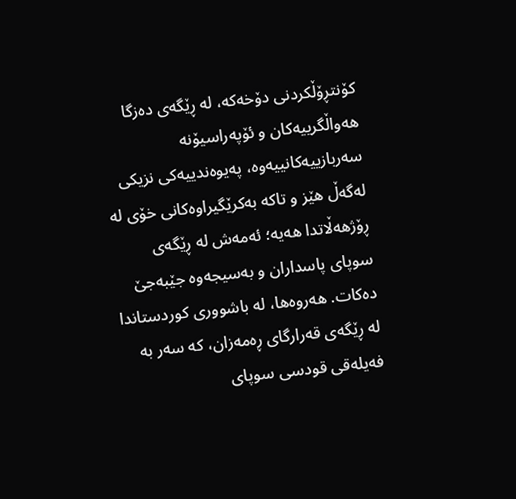کۆنتڕۆڵکردنی دۆخەکە، لە ڕێگەی دەزگا هەواڵگرییەکان و ئۆپەراسیۆنە سەربازییەکانییەوە، پەیوەندییەکی نزیکی لەگەڵ هێز و تاکە بەکرێگیراوەکانی خۆی لە ڕۆژهەڵاتدا هەیە؛ ئەمەش لە ڕێگەی سوپای پاسداران و بەسیجەوە جێبەجێ دەکات. هەروەها، لە باشووری کوردستاندا لە ڕێگەی قەرارگای ڕەمەزان، کە سەر بە فەیلەقی قودسی سوپای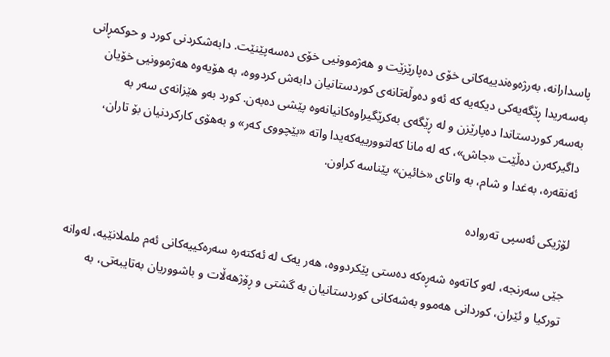پاسدارانە، بەرژەوەندییەکانی خۆی دەپارێزێت و هەژموونیی خۆی دەسەپێنێت. دابەشکردنی کورد و حوکمڕانی بەسەریدا ڕێگەیەکی دیکەیە کە ئەو دەوڵەتانەی کوردستانیان دابەش کردووە، بە هۆیەوە هەژموونیی خۆیان بەسەر کوردستاندا دەپارێزن و لە ڕێگەی بەکرێگیراوەکانیانەوە پێشی دەبەن. کورد بەو هێزانەی سەر بە داگیرکەرن دەڵێت «جاش»، کە لە مانا کەلتوورییەکەیدا واتە «بێچووی کەر» و بەهۆی کارکردنیان بۆ تاران، ئەنقەرە، بەغدا و شام، بە واتای «خائین» پێناسە کراون.

لۆژیکی ئەسپی تەروادە

جێی سەرنجە، لەو کاتەوە شەڕەکە دەستی پێکردووە، هەر یەک لە ئەکتەرە سەرەکییەکانی ئەم ململانێیە، لەوانە تورکیا و ئێران، کوردانی هەموو بەشەکانی کوردستانیان بە گشتی و ڕۆژهەڵات و باشووریان بەتایبەتی، بە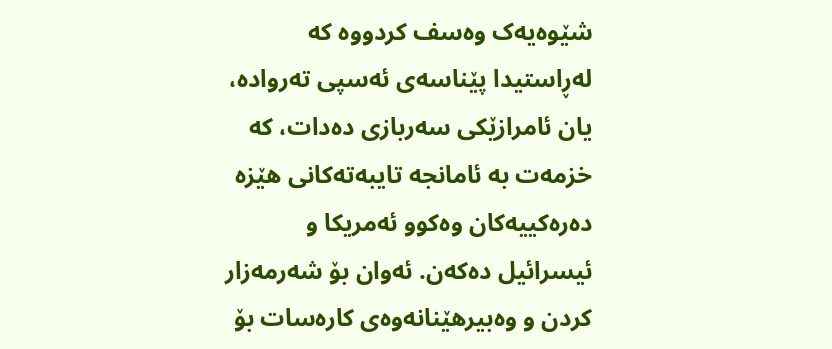شێوەیەک وەسف کردووە کە لەڕاستیدا پێناسەی ئەسپی تەروادە، یان ئامرازێکی سەربازی دەدات، کە خزمەت بە ئامانجە تایبەتەکانی هێزە دەرەکییەکان وەکوو ئەمریکا و ئیسرائیل دەکەن. ئەوان بۆ شەرمەزار کردن و وەبیرهێنانەوەی کارەسات بۆ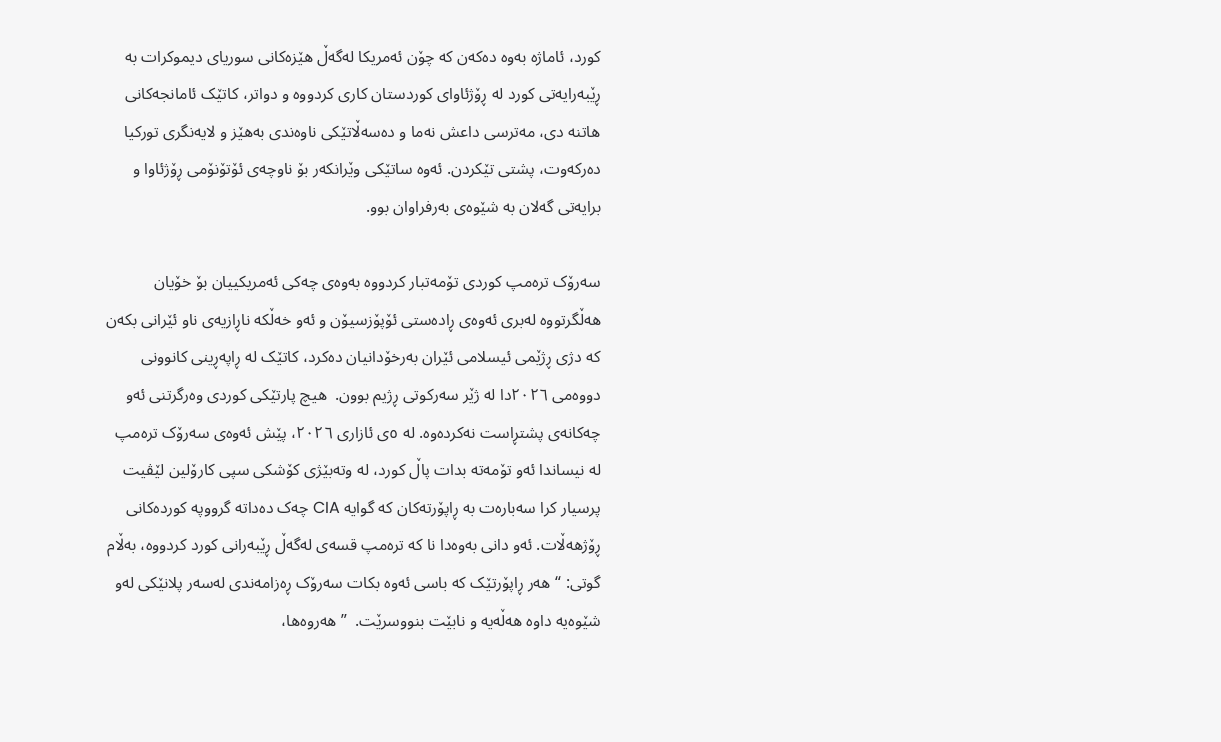کورد، ئاماژە بەوە دەکەن کە چۆن ئەمریکا لەگەڵ هێزەکانی سوریای دیموکرات بە ڕێبەرایەتی کورد لە ڕۆژئاوای کوردستان کاری کردووە و دواتر، کاتێک ئامانجەکانی هاتنە دی، مەترسی داعش نەما و دەسەڵاتێکی ناوەندی بەهێز و لایەنگری تورکیا دەرکەوت، پشتی تێکردن. ئەوە ساتێکی وێرانکەر بۆ ناوچەی ئۆتۆنۆمی ڕۆژئاوا و برایەتی گەلان بە شێوەی بەرفراوان بوو.

سەرۆک ترەمپ کوردی تۆمەتبار کردووە بەوەی چەکی ئەمریکییان بۆ خۆیان هەڵگرتووە لەبری ئەوەی ڕادەستی ئۆپۆزسیۆن و ئەو خەڵکە ناڕازیەی ناو ئێرانی بکەن کە دژی ڕژێمی ئیسلامی ئێران بەرخۆدانیان دەکرد، کاتێک لە ڕاپەڕینی کانوونی دووەمی ٢٠٢٦دا لە ژێر سەرکوتی ڕژیم بوون.  هیچ پارتێکی کوردی وەرگرتنی ئەو چەکانەی پشتڕاست نەکردەوە. لە ٥ی ئازاری ٢٠٢٦، پێش ئەوەی سەرۆک ترەمپ لە نیساندا ئەو تۆمەتە بدات پاڵ کورد، لە وتەبێژی کۆشکی سپی کارۆلین لێڤیت پرسیار کرا سەبارەت بە ڕاپۆرتەکان کە گوایە CIA چەک دەداتە گرووپە کوردەکانی ڕۆژهەڵات. ئەو دانی بەوەدا نا کە ترەمپ قسەی لەگەڵ ڕێبەرانی کورد کردووە، بەڵام گوتی: “هه‌ر ڕاپۆرتێک کە باسی ئەوە بکات سەرۆک ڕەزامەندی لەسەر پلانێکی لەو شێوەیە داوە هەڵەیە و نابێت بنووسرێت.  ” هەروەها،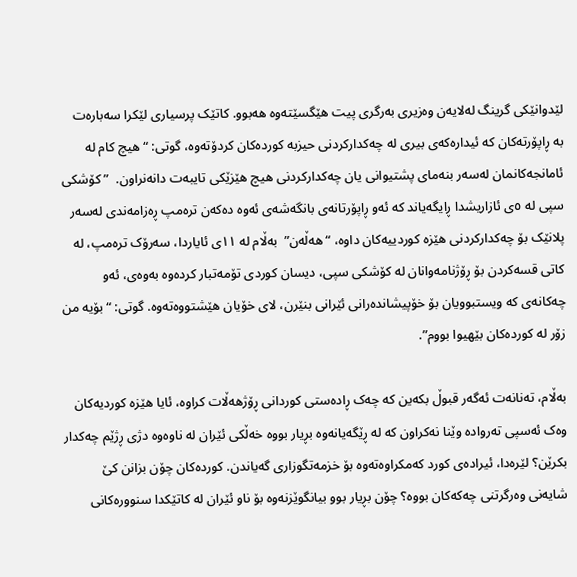لێدوانێکی گرینگ لەلایەن وەزیری بەرگری پیت هێگسێتەوە هەبوو. کاتێک پرسیاری لێکرا سەبارەت بە ڕاپۆرتەکان کە ئیدارەکەی بیری لە چەکدارکردنی حیزبە کوردەکان کردۆتەوە، گوتی: “هیچ کام لە ئامانجەکانمان لەسەر بنەمای پشتیوانی یان چەکدارکردنی هیچ هێزێکی تایبەت دانەنراون.  ” کۆشکی سپی لە ٥ی ئازاریشدا ڕایگەیاند کە ئەو ڕاپۆرتانەی بانگەشەی ئەوە دەکەن ترەمپ ڕەزامەندی لەسەر پلانێک بۆ چەکدارکردنی هێزە کوردییەکان داوە، “هەڵەن”  بەڵام لە ١١ی ئایاردا، سەرۆک ترەمپ، لە کاتی قسەکردن بۆ ڕۆژنامەوانان لە کۆشکی سپی، دیسان کوردی تۆمەتبار کردەوە بەوەی، ئەو چەکانەی کە ویستبوویان بۆ خۆپیشاندەرانی ئێرانی بنێرن، لای خۆیان هێشتووەتەوە. گوتی: “بۆیە من زۆر لە کوردەکان بێهیوا بووم”.

بەڵام، تەنانەت ئەگەر قبوڵ بکەین کە چەک ڕادەستی کوردانی ڕۆژهەڵات کراوە، ئایا هێزە کوردیەکان وەک ئەسپی تەروادە وێنا نەکراون کە لە ڕێگەیانەوە بڕیار بووە خەڵکی ئێران لە ناوەوە دژی ڕژێم چەکدار بکرێن؟ لێرەدا، ئیرادەی کورد کەمکراوەتەوە بۆ خزمەتگوزاری گەیاندن. کوردەکان چۆن بزانن کێ شایەنی وەرگرتنی چەکەکان بووە؟ چۆن بڕیار بوو بیانگوێزنەوە بۆ ناو ئێران لە کاتێکدا سنوورەکانی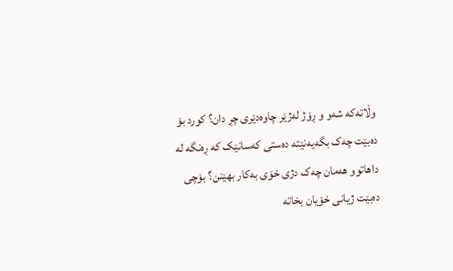وڵاتەکە شەو و ڕۆژ لەژێر چاوەدێری چڕ دان؟ کورد بۆ دەبێت چەک بگەیەنێتە دەستی کەسانێک کە ڕەنگە لە داهاتوو هەمان چەک دژی خۆی بەکار بهێنن؟ بۆچی دەبێت ژیانی خۆیان بخاتە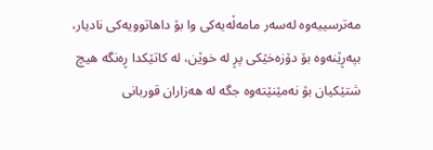مەترسییەوە لەسەر مامەڵەیەکی وا بۆ داهاتوویەکی نادیار، بپەڕێنەوە بۆ دۆزەخێکی پڕ لە خوێن، لە کاتێکدا ڕەنگە هیچ شتێکیان بۆ نەمێنێتەوە جگە لە هەزاران قوربانی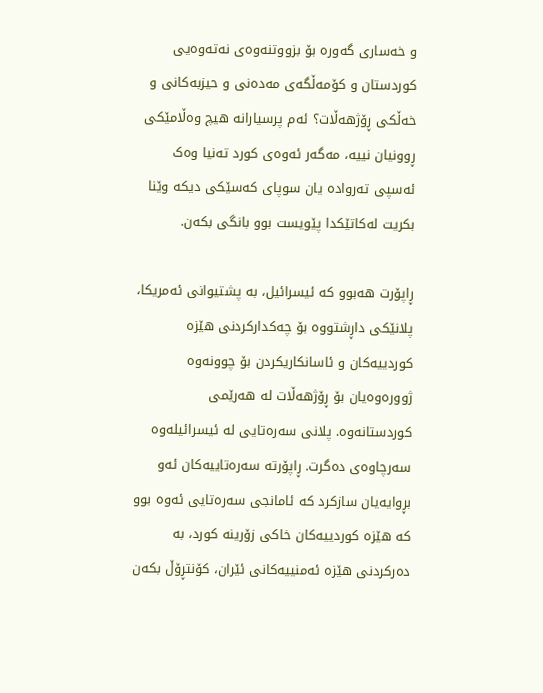و خەساری گەورە بۆ بزووتنەوەی نەتەوەیی کوردستان و کۆمەڵگەی مەدەنی و حیزبەکانی و خەڵکی ڕۆژهەڵات؟ ئەم پرسیارانە هیچ وەڵامێکی ڕوونیان نییە، مەگەر ئەوەی کورد تەنیا وەک ئەسپی تەروادە یان سوپای کەسێکی دیکە وێنا بکریت لەکاتێکدا پێویست بوو بانگی بکەن.

ڕاپۆرت هەبوو کە ئیسرائیل، بە پشتیوانی ئەمریکا، پلانێکی داڕشتووە بۆ چەکدارکردنی هێزە کوردییەکان و ئاسانکاریکردن بۆ چوونەوە ژوورەوەیان بۆ ڕۆژهەڵات لە هەرێمی کوردستانەوە. پلانی سەرەتایی لە ئیسرائیلەوە سەرچاوەی دەگرت. ڕاپۆرتە سەرەتاییەکان ئەو بڕوایەیان سازکرد کە ئامانجی سەرەتایی ئەوە بوو کە هێزە کوردییەکان خاکی زۆرینە کورد، بە دەرکردنی هێزە ئەمنییەکانی ئێران، کۆنتڕۆڵ بکەن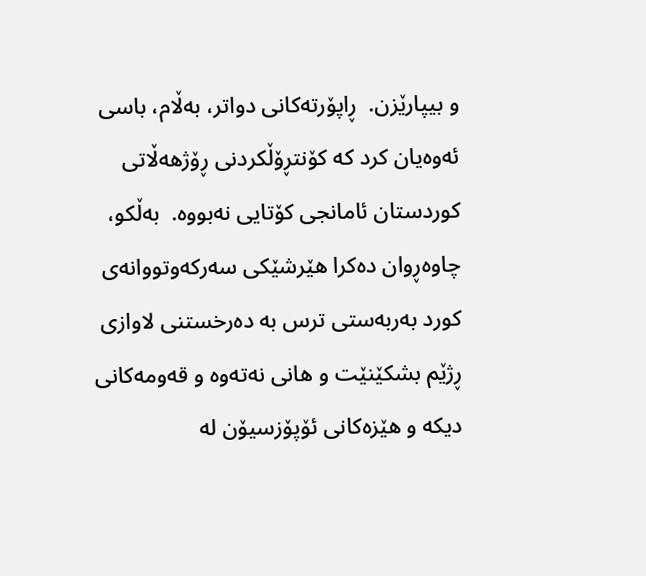و بیپارێزن.  ڕاپۆرتەکانی دواتر، بەڵام، باسی ئەوەیان کرد کە کۆنتڕۆڵکردنی ڕۆژهەڵاتی کوردستان ئامانجی کۆتایی نەبووە.  بەڵکو، چاوەڕوان دەکرا هێرشێکی سەرکەوتووانەی کورد بەربەستی ترس بە ده‌رخستنی لاوازی ڕژێم بشکێنێت و هانی نەتەوە و قەومەکانی دیکە و هێزەکانی ئۆپۆزسیۆن لە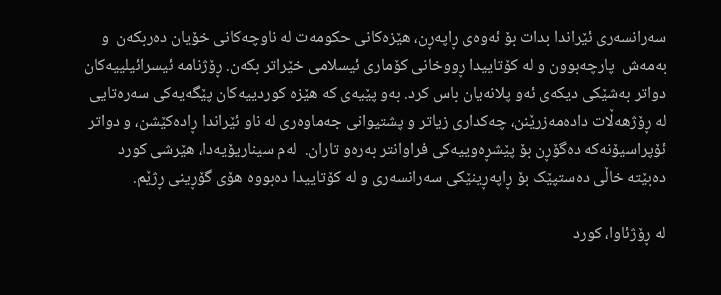سەرانسەری ئێراندا بدات بۆ ئەوەی ڕاپەڕن، هێزەکانی حکومەت لە ناوچەکانی خۆیان دەربکەن  و بەمەش  پارچەبوون و لە کۆتاییدا ڕووخانی کۆماری ئیسلامی خێراتر بکەن. ڕۆژنامە ئیسرائیلییەکان دواتر بەشێکی دیکەی ئەو پلانەیان باس کرد. بەو پێیەی کە هێزە کوردییەکان پێگەیەکی سەرەتایی لە ڕۆژهەڵات دادەمەزرێنن، چەکداری زیاتر و پشتیوانی جەماوەری لە ناو ئێراندا ڕادەکێشن، و دواتر ئۆپراسیۆنەکە دەگۆڕن بۆ پێشڕەوییەکی فراوانتر بەرەو تاران.  لەم سیناریۆیەدا، هێرشی کورد دەبێتە خاڵی دەستپێک بۆ ڕاپەڕینێکی سەرانسەری و لە کۆتاییدا ده‌بووه هۆی گۆڕینی ڕژێم.

لە ڕۆژئاوا، کورد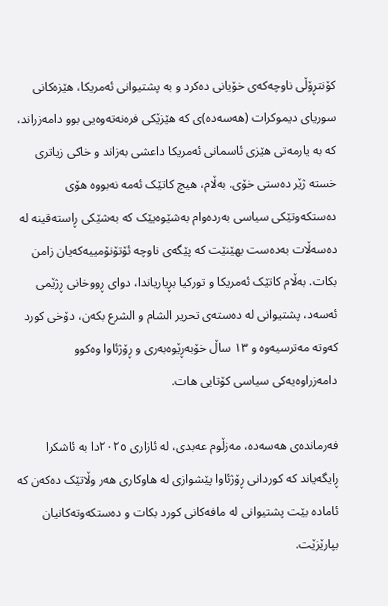کۆنتڕۆڵی ناوچەکەی خۆیانی دەکرد و بە پشتیوانی ئەمریکا، هێزەکانی سوریای دیموکرات (هەسەدە)ی کە هێزێکی فرەنەتەوەیی بوو دامەزراند، کە بە یارمەتی هێزی ئاسمانی ئەمریکا داعشی بەزاند و خاکی زیاتری خستە ژێر دەستی خۆی. بەڵام، هیچ کاتێک ئەمە نەبووە هۆی دەستکەوتێکی سیاسی بەردەوام بە‌شێوەیێک کە بەشێکی ڕاستەقینە لە دەسەڵات بەدەست بهێنێت کە پێگەی ناوچە ئۆتۆنۆمییەکەیان زامن بکات. بەڵام کاتێک ئەمریکا و تورکیا بڕیاریاندا، دوای ڕووخانی ڕژێمی ئەسەد، پشتیوانی لە دەستەی تحریر الشام و الشرع بکەن، دۆخی کورد کەوتە مەترسیەوە و ١٣ ساڵ خۆبەڕێوەبەری و ڕۆژئاوا وەکوو دامەزراوەیەکی سیاسی کۆتایی هات.

فەرماندەی هەسەدە، مەزڵوم عەبدی، لە ئازاری ٢٠٢٥دا بە ئاشکرا ڕایگەیاند کە کوردانی ڕۆژئاوا پێشوازی لە هاوکاری هەر وڵاتێک دەکەن کە ئامادە بێت پشتیوانی لە مافەکانی کورد بکات و دەستکەوتەکانیان بپارێزێت.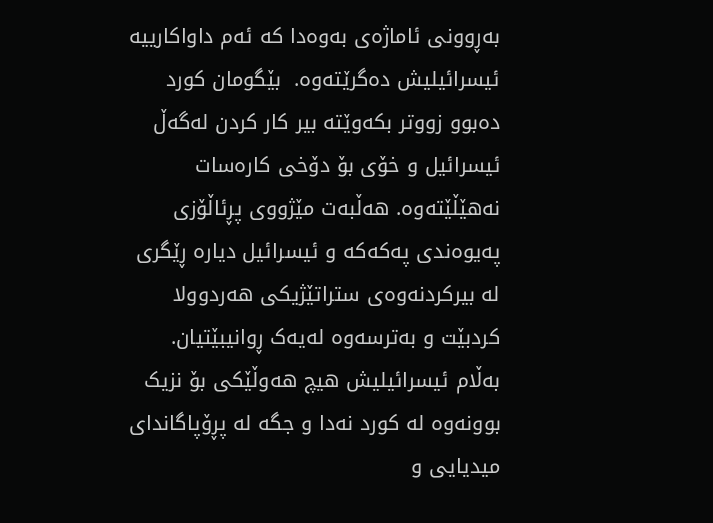بەڕوونی ئاماژەی بەوەدا کە ئەم داواکارییە ئیسرائیلیش دەگرێتەوە.  بێگومان کورد دەبوو زووتر بکەوێتە بیر کار کردن لەگەڵ ئیسرائیل و خۆی بۆ دۆخی کارەسات نەهێڵێتەوە. هەڵبەت مێژووی پڕئاڵۆزی پەیوەندی پەکەکە و ئیسرائیل دیارە ڕێگری لە بیرکردنەوەی ستراتێژیکی هەردوولا کردبێت و بەترسەوە لەیەک ڕوانیبێتیان. بەڵام ئیسرائیلیش هیچ هەوڵێکی بۆ نزیک بوونەوە لە کورد نەدا و جگە لە پڕۆپاگاندای میدیایی و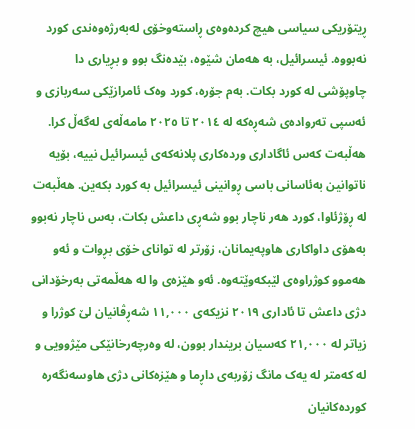ڕیتۆریکی سیاسی هیچ کردەوەی ڕاستەوخۆی لەبەرژەوەندی کورد نەبووە. ئیسرائیل، بە هەمان شێوە، بێدەنگ بوو و بڕیاری دا چاوپۆشی لە کورد بکات. بەم جۆرە، کورد وەک ئامرازێکی سەربازی و ئەسپی تەروادەی شەڕەکە لە ٢٠١٤ تا ٢٠٢٥ مامەڵەی لەگەڵ کرا. هەڵبەت کەس ئاگاداری وردەکاری پلانەکەی ئیسرائیل نییە، بۆیە ناتوانین بەئاسانی باسی ڕوانینی ئیسرائیل بە کورد بکەین. هەڵبەت لە ڕۆژئاوا، کورد هەر ناچار بوو شەڕی داعش بکات، بەس ناچار نەبوو بەهۆی داواکاری هاوپەیمانان، زۆرتر لە توانای خۆی بڕوات و ئەو هەموو کوژراوەی لێبکەوێتەوە. ئەو هێزەی وا لە هەڵمەتی بەرخۆدانی دژی داعش تا ئاداری ٢٠١٩ نزیکەی ١١,٠٠٠ شەڕڤانیان لێ کوژرا و زیاتر لە ٢١,٠٠٠ کەسیان بریندار بوون، لە وەرچەرخانێکی مێژوویی و لە کەمتر لە یەک مانگ زۆربەی داڕما و هێزەکانی دژی هاوسەنگەرە کوردەکانیان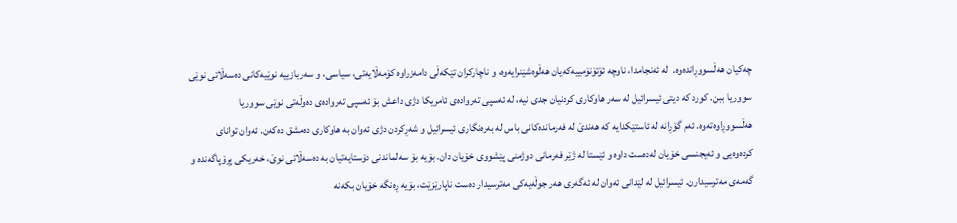چەکیان هەڵسووڕاندەوە.  لە ئەنجامدا، ناوچە ئۆتۆنۆمییەکەیان هەڵوەشێنرایەوە، و ناچارکران تێکەڵی دامەزراوە کۆمەڵایەتی، سیاسی، و سەربازییە نوێیەکانی دەسەڵاتی نوێی سووریا ببن. کورد کە دیتی ئیسرائیل لە سەر هاوکاری کردنیان جدی نیە، لە ئەسپی تەروادەی ئامریکا دژی داعش بۆ ئەسپی تەروادەی دەوڵەتی نوێی سووریا هەڵسووڕاوەتەوە. ئەم گۆڕانە لە ئاستێکدایە کە هەندێ لە فەرماندەکانی باس لە بەرەنگاری ئیسرائیل و شەڕکردن دژی ئەوان بە هاوکاری دەمشق دەکەن. ئەوان توانای کردەوەیی و ئەیجنسی خۆیان لەدەست داوە و ئێستا لە ژێر فەرمانی دوژمنی پێشووی خۆیان دان. بۆیە بۆ سەلماندنی دۆستایەتیان بە دەسەڵاتی نوێ، خەریکی پڕۆپاگەندە و گەمەی مەترسیدارن. ئیسرائیل لە لێدانی ئەوان لە ئەگەری هەر جوڵەیەکی مەترسیدار دەست ناپارێزێت، بۆیە ڕەنگە خۆیان بکەنە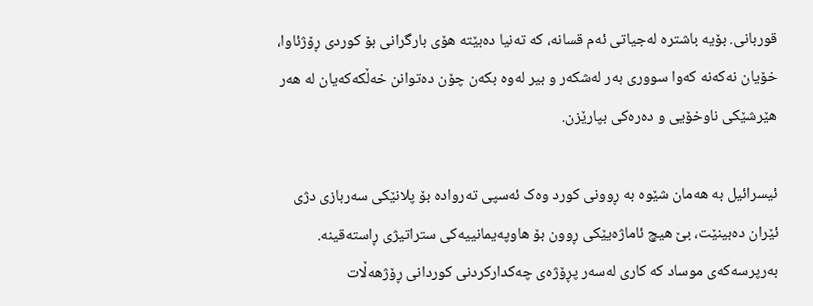قوربانی. بۆیە باشترە لەجیاتی ئەم قسانە، کە تەنیا دەبێتە هۆی بارگرانی بۆ کوردی ڕۆژئاوا، خۆیان نەکەنە کەوا سووری بەر لەشکەر و بیر لەوە بکەن چۆن دەتوانن خەڵکەکەیان لە هەر هێرشێکی ناوخۆیی و دەرەکی بپارێزن.

ئیسرائیل بە هەمان شێوە بە ڕوونی کورد وەک ئەسپی تەروادە بۆ پلانێکی سەربازی دژی ئێران دەبینێت، بێ هیچ ئاماژەیێکی ڕوون بۆ هاوپەیمانییەکی ستراتیژی ڕاستەقینە. بەرپرسەکەی موساد کە کاری لەسەر پڕۆژەی چەکدارکردنی کوردانی ڕۆژهەڵات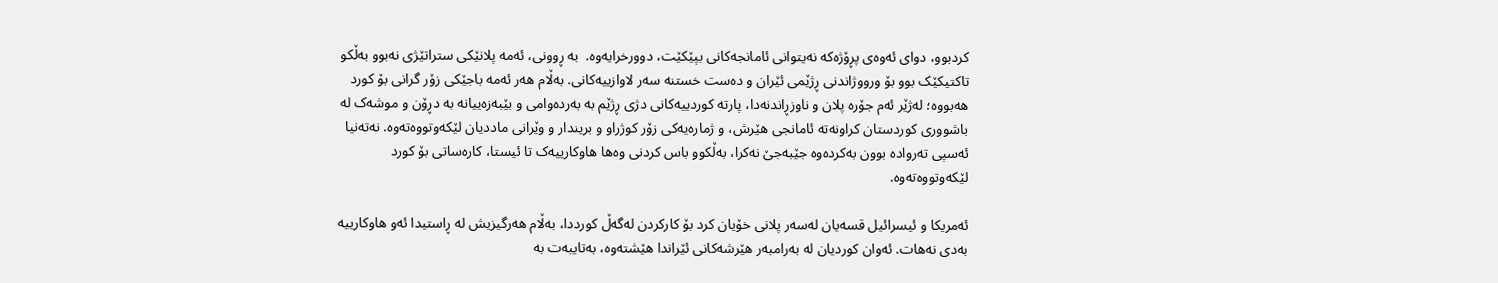کردبوو، دوای ئەوەی پڕۆژەکە نەیتوانی ئامانجەکانی بپێکێت، دوورخرایەوە.  بە ڕوونی، ئەمە پلانێکی ستراتێژی نەبوو بەڵکو تاکتیکێک بوو بۆ ورووژاندنی ڕژێمی ئێران و دەست خستنە سەر لاوازییەکانی. بەڵام هەر ئەمە باجێکی زۆر گرانی بۆ کورد هەبووە؛ لەژێر ئەم جۆرە پلان و ناوزڕاندنەدا، پارتە کوردییەکانی دژی ڕژێم بە بەردەوامی و بێبەزەییانە بە دڕۆن و موشەک لە باشووری کوردستان کراونەتە ئامانجی هێرش، و ژمارەیەکی زۆر کوژراو و بریندار و وێرانی ماددیان لێکەوتووەتەوە. نەتەنیا ئەسپی تەروادە بوون بەکردەوە جێبەجێ نەکرا، بەڵکوو باس کردنی وەها هاوکارییەک تا ئيستا، کارەساتی بۆ کورد لێکەوتووەتەوە.

ئەمریکا و ئیسرائیل قسەیان لەسەر پلانی خۆیان کرد بۆ کارکردن لەگەڵ کورددا، بەڵام هەرگیزیش لە ڕاستیدا ئەو هاوکارییە بەدی نەهات. ئەوان کوردیان لە بەرامبەر هێرشەکانی ئێراندا هێشتەوە، بەتایبەت بە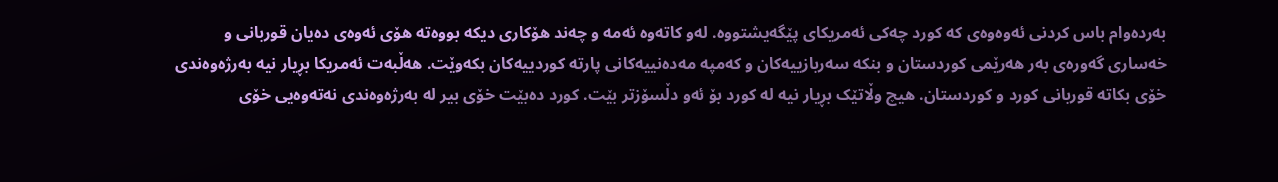بەردەوام باس کردنی ئەوەوەی کە کورد چەکی ئەمریکای پێگەیشتووە. لەو کاتەوە ئەمە و چەند هۆکاری دیکە بووەتە هۆی ئەوەی دەیان قوربانی و خەساری گەورەی بەر هەرێمی کوردستان و بنکە سەربازییەکان و کەمپە مەدەنییەکانی پارتە کوردییەکان بکەوێت. هەڵبەت ئەمریکا بڕیار نیە بەرژەوەندی خۆی بکاتە قوربانی کورد و کوردستان. هیچ وڵاتێک بڕیار نیە لە کورد بۆ ئەو دڵسۆزتر بێت. کورد دەبێت خۆی بیر لە بەرژەوەندی نەتەوەیی خۆی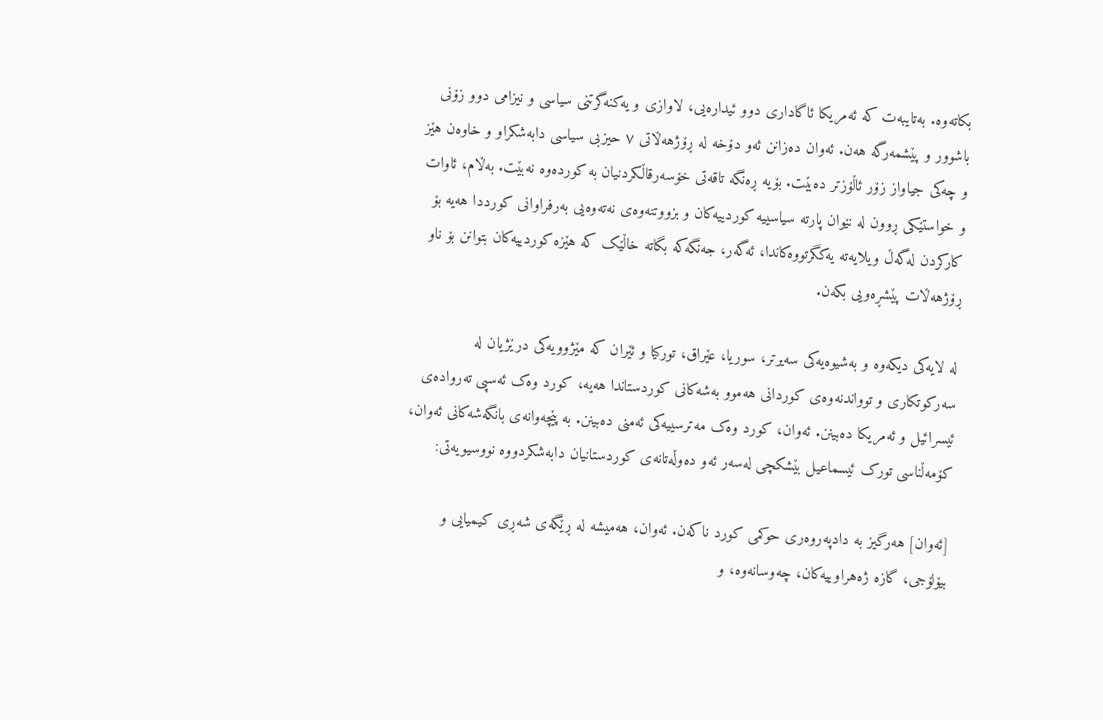بکاتەوە. بەتایبەت کە ئەمریکا ئاگاداری دوو ئیدارەیی، لاوازی و یەکنەگرتنی سیاسی و نیزامی دوو زۆنی باشوور و پێشمەرگە هەن. ئەوان دەزانن ئەو دۆخە لە ڕۆژهەڵاتی ٧ حیزبی سیاسی دابەشکراو و خاوەن هێز و چەکی جیاواز زۆر ئاڵۆزتر دەبێت. بۆیە ڕەنگە تاقەتی خۆسەرقاڵکردنیان بە کوردەوە نەبێت. بەڵام، ئاوات و خواستێکی ڕوون لە نێوان پارتە سیاسییە کوردییەکان و بزووتنەوەی نەتەوەیی بەرفراوانی کورددا هەیە بۆ کارکردن لەگەڵ ویلایەتە یەکگرتووەکاندا، ئەگەر، جەنگەکە بگاتە خاڵێک کە هێزە کوردییەکان بتوانن بۆ ناو ڕۆژهەڵات پێشڕەویی بکەن.

لە لایەکی دیکەوە و بەشيوەیەکی سەیرتر، سوریا، عێراق، تورکیا و ئێران کە مێژوویەکی درێژیان لە سەرکوتکاری و توواندنەوەی کوردانی هەموو بەشەکانی کوردستاندا هەیە، کورد وەک ئەسپی تەروادەی ئیسرائیل و ئەمریکا دەبینن. ئەوان، کورد وەک مەترسییەکی ئەمنی دەبینن. بە پێچەوانەی بانگەشەکانی ئەوان، کۆمەڵناسی تورک ئیسماعیل بێشکچی لەسەر ئەو دەوڵەتانەی کوردستانیان دابەشکردووە نووسیویەتی:

[ئەوان] هەرگیز بە دادپەروەری حوکمی کورد ناکەن. ئەوان، هەمیشە لە ڕێگەی شەڕی کیمیایی و بیۆلۆجی، گازە ژەهراوییەکان، چەوسانەوە، و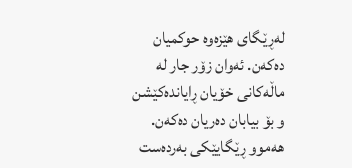لەڕێگای هێزەوە حوکمیان دەکەن. ئەوان زۆر جار لە ماڵەکانی خۆیان ڕایاندەکێشن و بۆ بیابان دەریان دەکەن. هەموو ڕێگایێکی بەردەست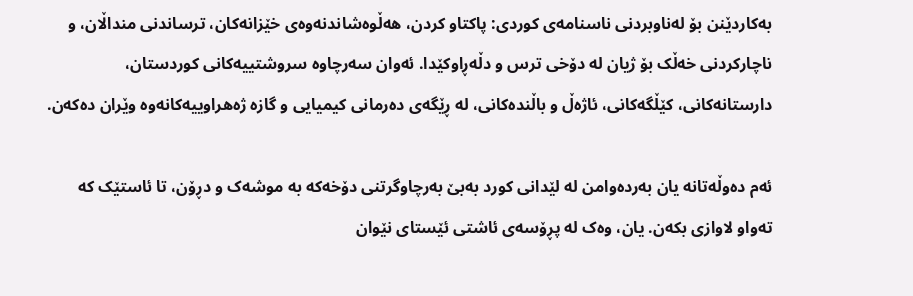بەکاردێنن بۆ لەناوبردنی ناسنامەی کوردی: پاکتاو کردن، هەڵوەشاندنەوەی خێزانەکان، ترساندنی منداڵان، و ناچارکردنی خەڵک بۆ ژیان لە دۆخی ترس و دڵەڕاوکێدا. ئەوان سەرچاوە سروشتییەکانی کوردستان، دارستانەکانی، کێڵگەکانی، ئاژەڵ و باڵندەکانی، لە ڕێگەی دەرمانی کیمیایی و گازە ژەهراوییەکانەوە وێران دەکەن.

ئەم دەوڵەتانە یان بەردەوامن لە لێدانی کورد بەبێ بەرچاوگرتنی دۆخەکە بە موشەک و دڕۆن، تا ئاستێک کە تەواو لاوازی بکەن. یان، وەک لە پڕۆسەی ئاشتی ئێستای نێوان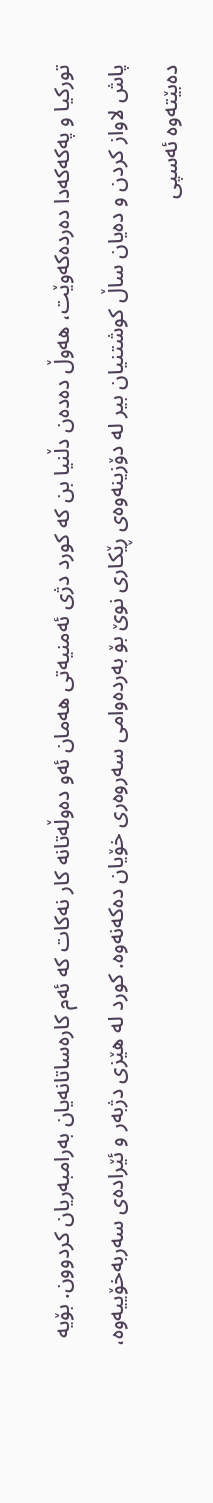تورکیا و پەکەکەدا دەردەکەوێت، هەوڵ دەدەن دڵنیا بن کە کورد دژی ئەمنیەتی هەمان ئەو دەوڵەتانە کار نەکات کە ئەم کارەساتانەیان بەرامبەریان کردوون. بۆیە پاش لاواز کردن و دەیان ساڵ کوشتنیان بیر لە دۆزینەوەی ڕێکاری نوێ بۆ بەردەوامی سەروەری خۆیان دەکەنەوە. کورد لە هێزی دژبەر و ئێرادەی سەربەخۆییەوە، دەبێتەوە ئەسپی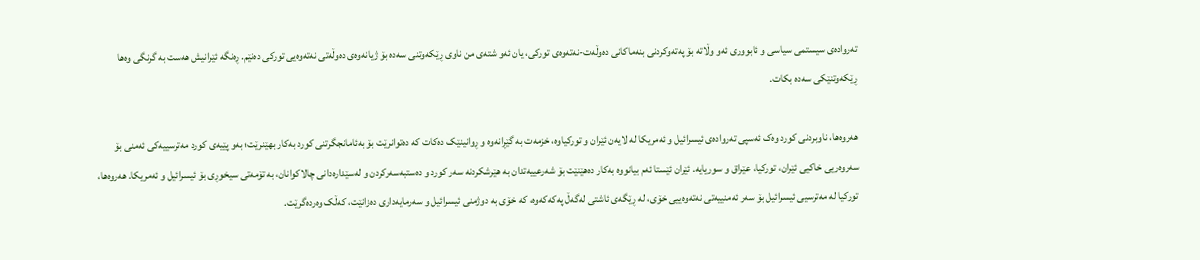تەروادەی سیستمی سیاسی و ئابووری ئەو وڵاتە بۆ پەتەوکردنی بنەماکانی دەوڵەت-نەتەوەی تورکی، یان ئەو شتەی من ناوی ڕێکەوتنی سەدە بۆ ژیانەوەی دەوڵەتی نەتەوەیی تورکی دەنێم. ڕەنگە ئێرانیش هەست بە گرنگی وەها ڕێکەوتنێکی سەدە بکات.

هەروەها، ناوبردنی کورد وەک ئەسپی تەروادەی ئیسرائیل و ئەمریکا لە لایەن ئێران و تورکیاوە، خزمەت بە گێڕانەوە و ڕوانینێک دەکات کە دەتوانرێت بۆ بەئامانجگرتنی کورد بەکار بهێنرێت؛ بەو پێیەی کورد مەترسییەکی ئەمنی بۆ سەروەریی خاکیی ئێران، تورکیا، عێراق و سوریایە. ئێران ئێستا ئەم بیانووە بەکار دەهێنێت بۆ شەرعییەتدان بە هێرشکردنە سەر کورد و دەستبەسەرکردن و لەسێدارەدانی چالاکوانان، بە تۆمەتی سیخوڕی بۆ ئیسرائیل و ئەمریکا. هەروەها، تورکیا لە مەترسیی ئیسرائیل بۆ سەر ئەمنییەتی نەتەوەییی خۆی، لە ڕێگەی ئاشتی لەگەڵ پەکەکەوە، کە خۆی بە دوژمنی ئیسرائیل و سەرمایەداری دەزانێت، کەڵک وەردەگرێت.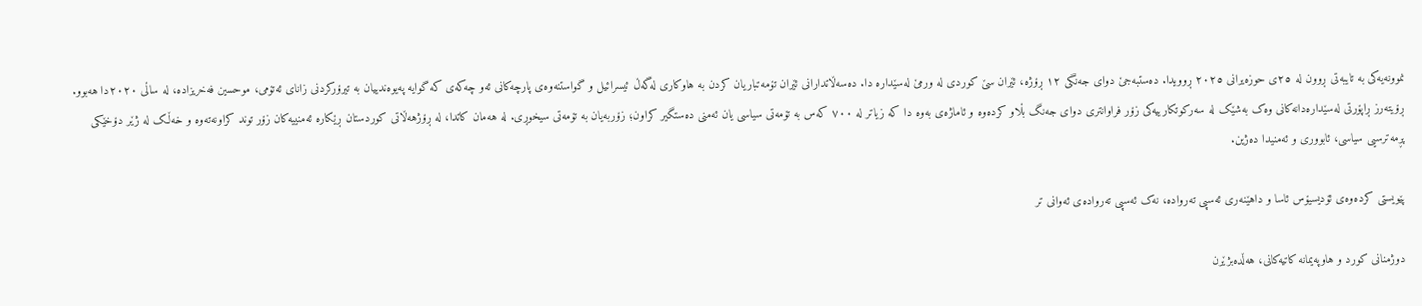نموونەیەکی بە تایبەتی ڕوون لە ٢٥ی حوزەیرانی ٢٠٢٥ ڕوویدا. دەستبەجێ دوای جەنگی ١٢ ڕۆژە، ئێران سێ کوردی لە ورمێ لەسێدارە دا. دەسەڵاتدارانی ئێران تۆمەتباریان کردن بە هاوکاری لەگەڵ ئیسرائیل و گواستنەوەی پارچەکانی ئەو چەکەی کە گوایە پەیوەندییان بە تیرۆرکردنی زانای ئەتۆمی، موحسین فەخریزادە، لە ساڵی ٢٠٢٠دا هەبوو. ڕۆیتەرز ڕاپۆرتی لەسێدارەدانەکانی وەک بەشێک لە سەرکوتکارییەکی زۆر فراوانتری دوای جەنگ بڵاو کردەوە و ئاماژەی بەوە دا کە زیاتر لە ٧٠٠ کەس بە تۆمەتی سیاسی یان ئەمنی دەستگیر کراون؛ زۆربەیان بە تۆمەتی سیخوڕی. لە هەمان کاتدا، لە ڕۆژهەڵاتی کوردستان ڕێکارە ئەمنییەکان زۆر توند کراونەتەوە و خەڵک لە ژێر دۆخێکی پڕمەترسیی سیاسی، ئابووری و ئەمنیدا دەژین.

پێویستی کردەوەی ئۆدیسیۆس ئاسا و داهێنەری ئەسپی تەروادە، نەک ئەسپی تەروادەی ئەوانی تر

دوژمنانی کورد و هاوپەیمانە کاتیەکانی، هەڵدەبژێرن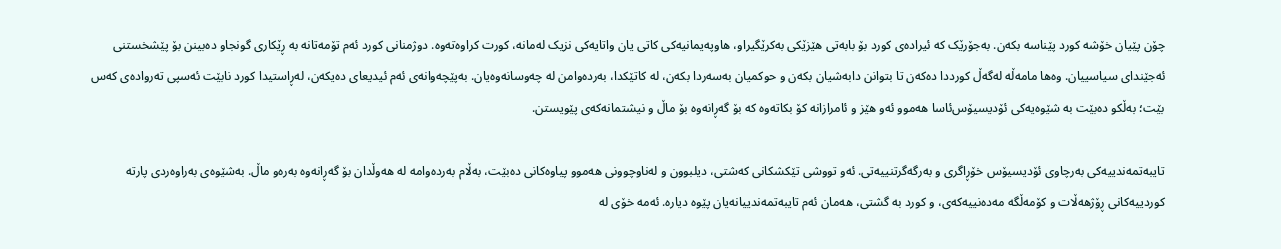چۆن پێیان خۆشە کورد پێناسە بکەن. بەجۆرێک کە ئیرادەی کورد بۆ بابەتی هێزێکی بەکرێگیراو، هاوپەیمانیەکی کاتی یان واتایەکی نزیک لەمانە، کورت کراوەتەوە. دوژمنانی کورد ئەم تۆمەتانە بە ڕێکاری گونجاو دەبینن بۆ پێشخستنی ئەجێندای سیاسییان. وەها مامەڵە لەگەڵ کورددا دەکەن تا بتوانن دابەشیان بکەن و حوکمیان بەسەردا بکەن، لە کاتێکدا، بەردەوامن لە چەوسانەوەیان. بەپێچەوانەی ئەم ئیدیعای دەیکەن، لەڕاستیدا کورد نابێت ئەسپی تەروادەی کەس بێت؛ بەڵکو دەبێت بە شێوەیەکی ئۆدیسیۆس‌ئاسا هەموو ئەو هێز و ئامرازانە کۆ بکاتەوە کە بۆ گەڕانەوە بۆ ماڵ و نیشتمانەکەی پێویستن.

تایبەتمەندییەکی بەرچاوی ئۆدیسیۆس خۆڕاگری و بەرگەگرتنییەتی. ئەو تووشی تێکشکانی کەشتی، دیلبوون و لەناوچوونی هەموو پیاوەکانی دەبێت، بەڵام بەردەوامە لە هەوڵدان بۆ گەڕانەوە بەرەو ماڵ. بەشێوەی بەراوەردی پارتە کوردییەکانی ڕۆژهەڵات و کۆمەڵگە مەدەنییەکەی، و کورد بە گشتی، هەمان ئەم تایبەتمەندییانەیان پێوە دیارە. ئەمە خۆی لە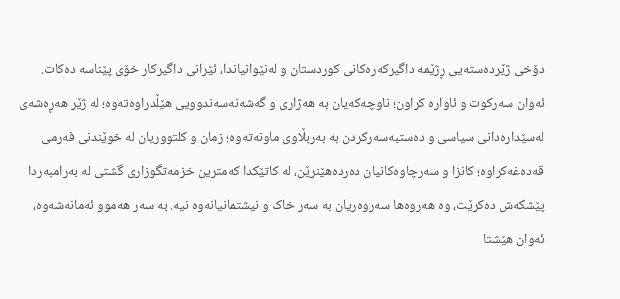دۆخی ژێردەستەیی ڕژێمه داگیرکەرەکانی کوردستان و لەنێوانیاندا، ئێرانی داگیرکار خۆی پێناسە دەکات. ئەوان سەرکوت و ئاوارە کراون؛ ناوچەکەیان بە هەژاری و گەشەنەسەندوویی هێڵدراوەتەوە؛ لە ژێر هەڕەشەی لەسێدارەدانی سیاسی و دەستبەسەرکردن بە بەربڵاوی ماونەتەوە؛ زمان و کلتووریان لە خوێندنی فەرمی قەدەغەکراوە؛ کانزا و سەرچاوەکانیان دەردەهێنرێن، لە کاتێکدا کەمترین خزمەتگوزاری گشتی لە بەرامبەردا پێشکەش دەکرێت، وە هەروەها سەروەریان بە سەر خاک و نیشتمانیانەوە نیە. بە سەر هەموو ئەمانەشەوە، ئەوان هێشتا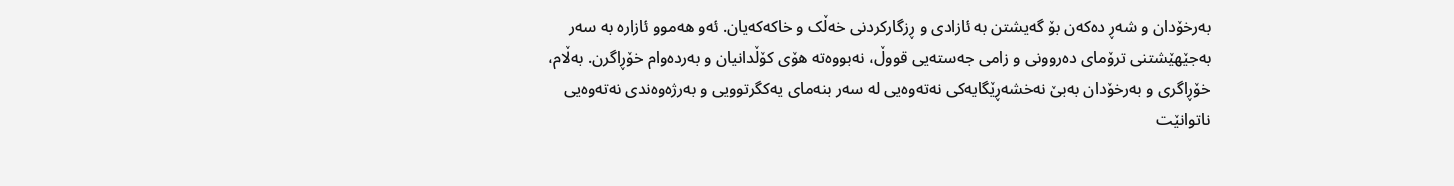بەرخۆدان و شەڕ دەکەن بۆ گەیشتن بە ئازادی و ڕزگارکردنی خەڵک و خاکەکەیان. ئەو هەموو ئازارە بە سەر بەجێهێشتنی ترۆمای دەروونی و زامی جەستەیی قووڵ، نەبووەتە هۆی کۆڵدانیان و بەردەوام خۆڕاگرن. بەڵام، خۆڕاگری و بەرخۆدان بەبێ نەخشەڕێگایەکی نەتەوەیی لە سەر بنەمای یەکگرتوویی و بەرژەوەندی نەتەوەیی ناتوانێت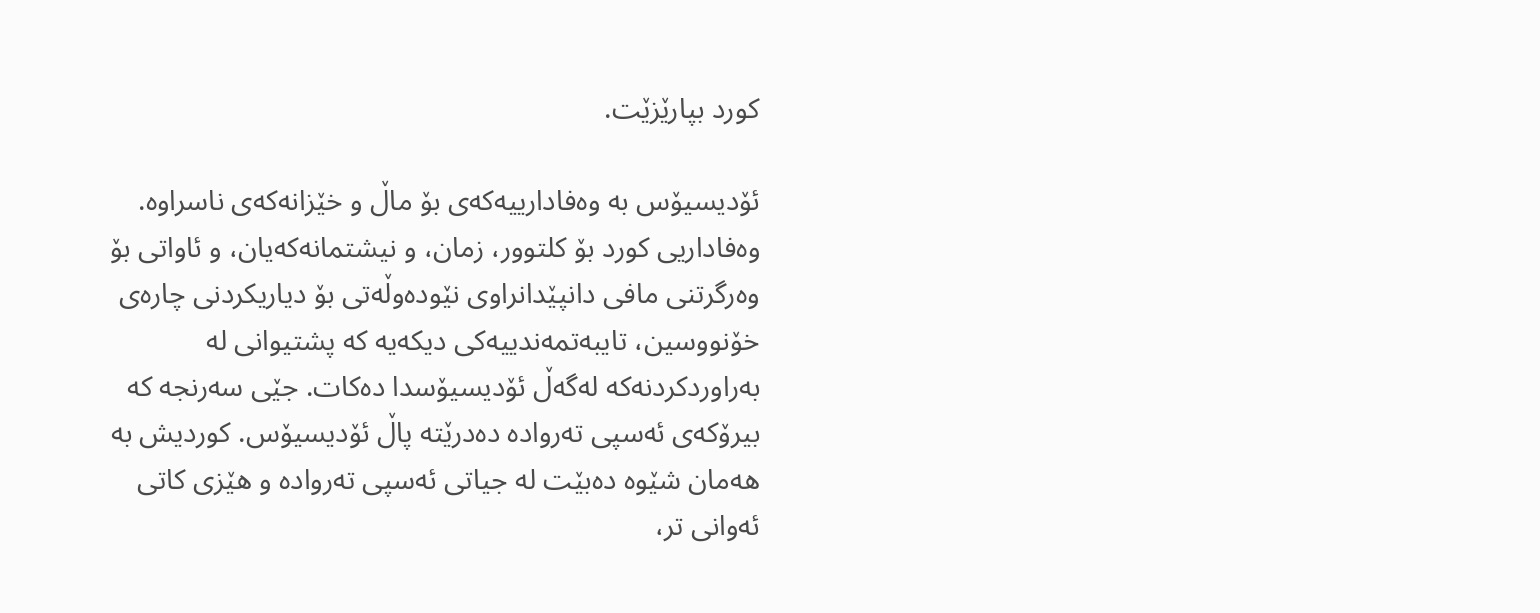کورد بپارێزێت.

ئۆدیسیۆس بە وەفادارییەکەی بۆ ماڵ و خێزانەکەی ناسراوە. وەفاداریی کورد بۆ کلتوور، زمان، و نیشتمانەکەیان، و ئاواتی بۆ وەرگرتنی مافی دانپێدانراوی نێودەوڵەتی بۆ دیاریکردنی چارەی خۆنووسین، تایبەتمەندییەکی دیکه‌یه کە پشتیوانی لە بەراوردکردنەکە لەگەڵ ئۆدیسیۆسدا دەکات. جێی سەرنجە کە بیرۆکەی ئەسپی تەروادە دەدرێتە پاڵ ئۆدیسیۆس. کوردیش بە هەمان شێوە دەبێت لە جیاتی ئەسپی تەروادە و هێزی کاتی ئەوانی تر،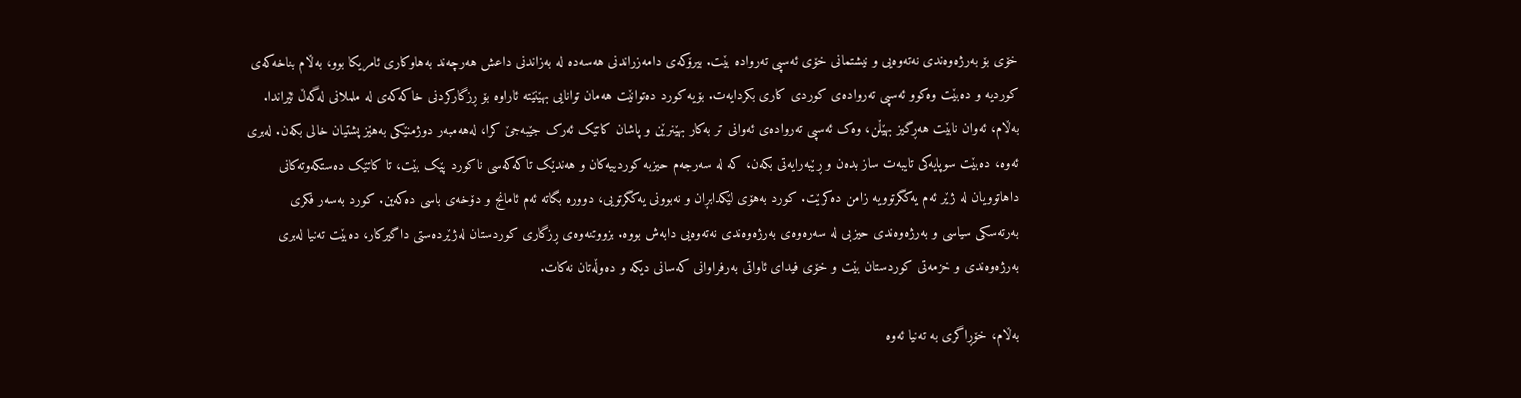خۆی بۆ بەرژەوەندی نەتەوەیی و نیشتمانی خۆی ئەسپی تەروادە بێت. بیرۆکەی دامەزراندنی هەسەدە لە بەزاندنی داعش هەرچەند بەهاوکاری ئامریکا بوو، بەڵام بناخەکەی کوردیە و دەبێت وەکوو ئەسپی تەروادەی کوردی کاری بکردایەت. بۆیە کورد دەتوانێت هەمان توانایی بهێنێتە ئاراوە بۆ ڕزگارکردنی خاکەکەی لە ململانی لەگەڵ ئێراندا. بەڵام، ئەوان نابێت هەڕگیز بهێڵن، وەک ئەسپی تەروادەی ئەوانی تر بەکار بهێنرێن و پاشان کاتێک ئەرک جێبەجێ کرا، لەهەمبەر دوژمنێکی بەهێز پشتیان خالی بکەن. لەبری ئەوە، دەبێت سوپایەکی تایبەت ساز بدەن و ڕێبەرایەتی بکەن، کە لە سەرجەم حیزبە کوردییەکان و هەندێک تاکەکەسی ناكورد پێک بێت، تا کاتێک دەستکەوتەکانی داهاتوویان لە ژێر ئەم یەکگرتوویە زامن دەکرێت. کورد بەهۆی لێکدابڕان و نەبوونی یەکگرتویی، دوورە بگاتە ئەم ئامانج و دۆخەی باسی دەکەین. کورد بەسەر فکری بەرتەسکی سیاسی و بەرژەوەندی حیزبی لە سەرەوەی بەرژەوەندی نەتەوەیی دابەش بووە. بزووتنەوەی ڕزگاری کوردستان لەژێردەستی داگیرکار، دەبێت تەنیا لەبری بەرژەوەندی و خزمەتی کوردستان بێت و خۆی فیدای ئاواتی بەرفراوانی کەسانی دیکە و دەوڵەتان نەکات.

بەڵام، خۆڕاگری بە تەنیا ئەوە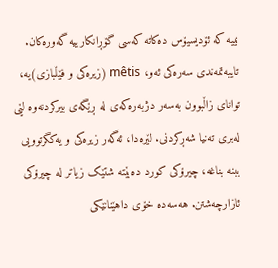نییە کە ئۆدیسیۆس دەکاتە کەسی گۆڕانکارییە گەورەکان. تایبەتمەندی سەرەکی ئەو، mêtis (زیرەکی و فێڵبازی)یە، توانای زاڵبوون بەسەر دژبەرەکەی لە ڕێگەی بیرکردنەوە لێی لەبری تەنیا شەڕکردنی. لێرەدا، ئەگەر زیرەکی و یەکگرتوویی ببنە بناغە، چیرۆکی کورد دەبێتە شتێک زیاتر لە چیرۆکی ئازارچەشتن. هەسەدە خۆی داهێنانێکی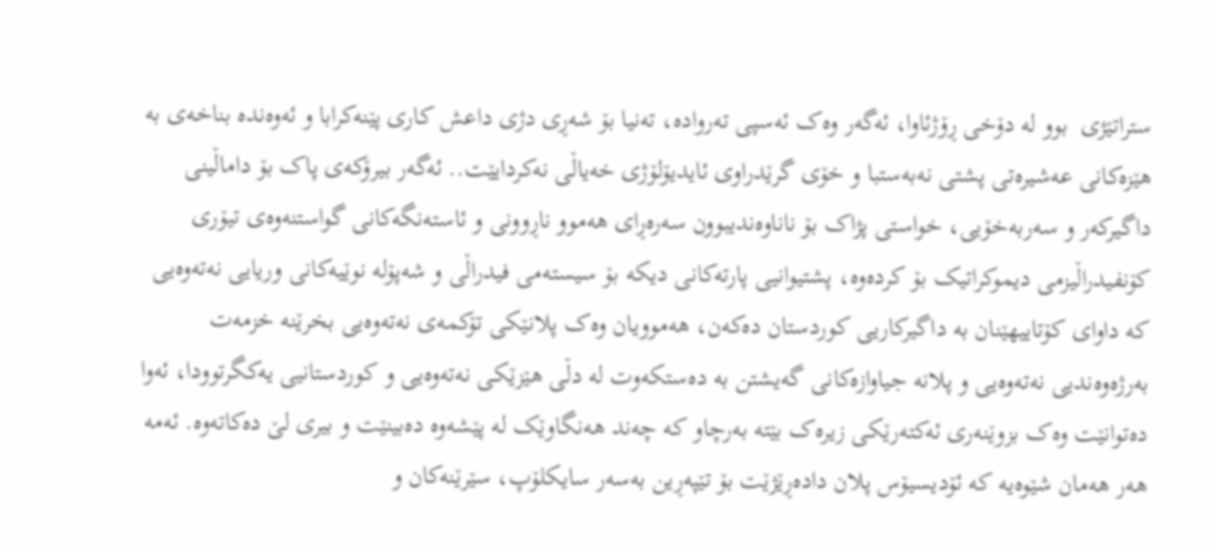ستراتێژی  بوو لە دۆخی ڕۆژئاوا، ئەگەر وەک ئەسپی تەروادە، تەنیا بۆ شەڕی دژی داعش کاری پێنەکرابا و ئەوەندە بناخەی بە هێزەکانی عەشیرەتی پشتی نەبەستبا و خۆی گرێدراوی ئایدیۆلۆژی خەیاڵی نەکردایێت.. ئەگەر بیرۆکەی پاک بۆ داماڵینی داگیرکەر و سەربەخۆیی، خواستی پژاک بۆ ناناوەندیبوون سەرەڕای هەموو ناڕوونی و ئاستەنگەکانی گواستنەوەی تیۆری کۆنفیدراڵیزمی دیموکراتیک بۆ کردەوە، پشتیوانیی پارتەکانی دیکە بۆ سیستەمی فیدراڵی و شەپۆلە نوێیەکانی وریایی نەتەوەیی کە داوای کۆتاییهێنان بە داگیرکاریی کوردستان دەکەن، هەموویان وەک پلانێکی تۆکمەی نەتەوەیی بخرێنە خزمەت بەرژەوەندیی نەتەوەیی و پلانە جیاوازەکانی گەیشتن بە دەستکەوت لە دڵی هێزێکی نەتەوەیی و کوردستانیی یەکگرتوودا، ئەوا دەتوانێت وەک بزوێنەری ئەکتەرێکی زیرەک بێتە بەرچاو کە چەند هەنگاوێک لە پێشەوە دەبینێت و بیری لێ دەکاتەوە. ئەمە هەر هەمان شێوەیە کە ئۆدیسیۆس پلان دادەڕێژێت بۆ تێپەڕین بەسەر سایکلۆپ، سێرێنەکان و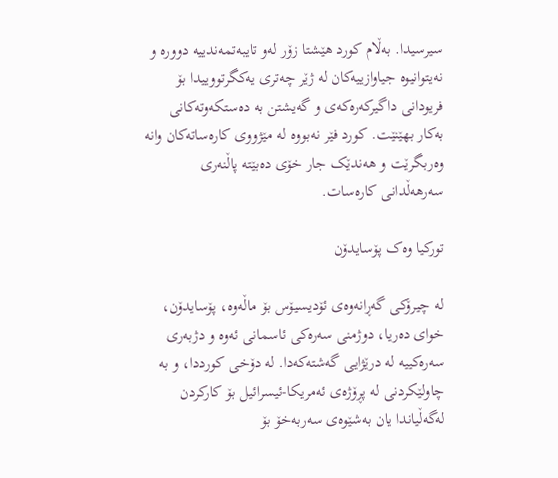سیرسیدا. بەڵام کورد هێشتا زۆر لەو تایبەتمەندییە دوورە و نەیتوانیوە جیاوازییەکان لە ژێر چەتری یەکگرتووییدا بۆ فریودانی داگیرکەرەکەی و گەیشتن بە دەستکەوتەکانی بەکار بهێنێت. کورد فێر نەبووە لە مێژووی کارەساتەکان وانە وەربگرێت و هەندێک جار خۆی دەبێتە پاڵنەری سەرهەڵدانی کارەسات.

تورکیا وەک پۆسایدۆن

لە چیرۆکی گەڕانەوەی ئۆدیسیۆس بۆ ماڵەوە، پۆسایدۆن، خوای دەریا، دوژمنی سەرەکی ئاسمانی ئەوە و دژبەری سەرەکییە لە درێژایی گەشتەکەدا. لە دۆخی کورددا، و بە چاولێکردنی لە پڕۆژەی ئەمریکا-ئیسرائیل بۆ کارکردن لەگەڵیاندا یان بەشێوەی سەربەخۆ بۆ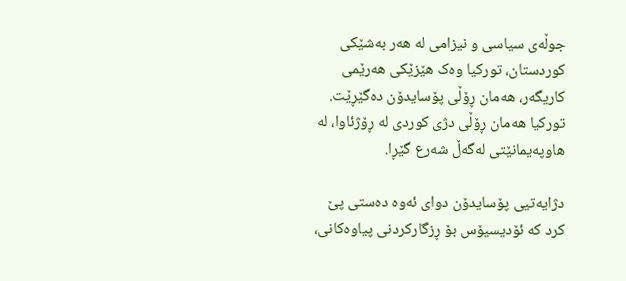جوڵەی سیاسی و نیزامی لە هەر بەشێکی کوردستان، تورکیا وەک هێزێکی هەرێمی کاریگەر، هەمان ڕۆڵی پۆسایدۆن دەگێڕێت. تورکیا هەمان ڕۆڵی دژی کوردی لە ڕۆژئاوا، لە هاوپەیمانێتی لەگەڵ شەرع گێڕا.

دژایەتیی پۆسایدۆن دوای ئەوە دەستی پێ کرد کە ئۆدیسیۆس بۆ ڕزگارکردنی پیاوەکانی،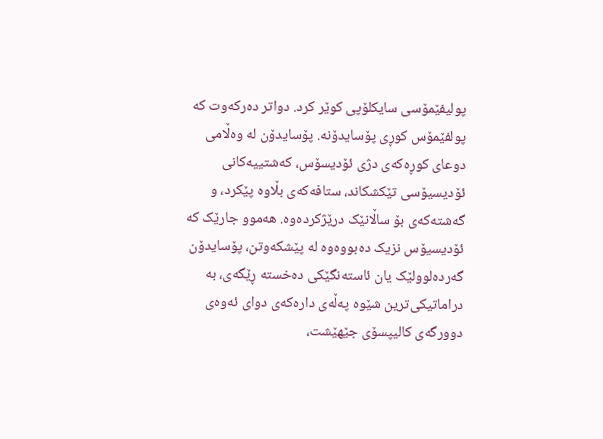پولیفێمۆسی سایکلۆپی کوێر کرد. دواتر دەرکەوت کە پولفێمۆس کوڕی پۆسایدۆنە. پۆسایدۆن لە وەڵامی دوعای کوڕەکەی دژی ئۆدیسۆس، کەشتییەکانی ئۆدیسیۆسی تێکشکاند، ستافەکەی بڵاوە پێکرد، و گەشتەکەی بۆ ساڵانێک درێژکردەوە. هەموو جارێک کە ئۆدیسیۆس نزیک دەبووەوە لە پێشکەوتن، پۆسایدۆن گەردەلوولێک یان ئاستەنگێکی دەخستە ڕێگەی، بە دراماتیکی‌ترین شێوە پەڵەی دارەکەی دوای ئەوەی دوورگەی کالیپسۆی جێهێشت،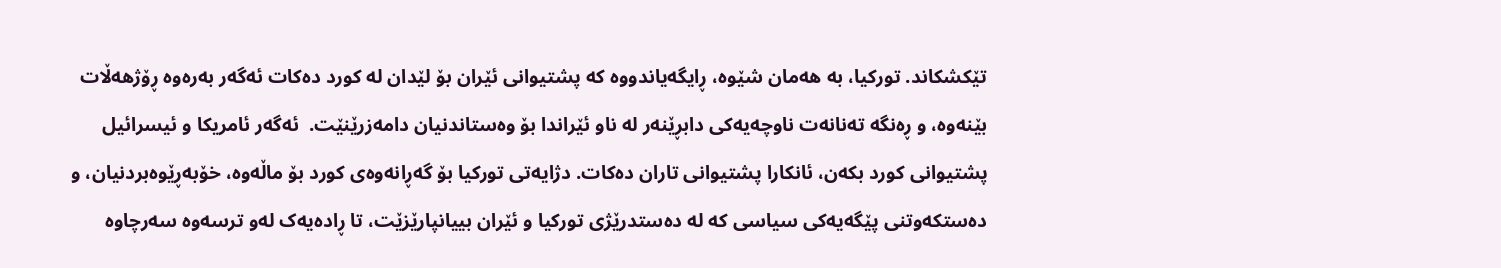تێکشکاند. تورکیا، بە هەمان شێوە، ڕایگەیاندووە کە پشتیوانی ئێران بۆ لێدان لە کورد دەکات ئەگەر بەرەوە ڕۆژهەڵات بێنەوە، و ڕەنگە تەنانەت ناوچەیەکی دابڕێنەر لە ناو ئێراندا بۆ وەستاندنیان دامەزرێنێت.  ئەگەر ئامریکا و ئیسرائیل پشتیوانی کورد بکەن، ئانکارا پشتیوانی تاران دەکات. دژایەتی تورکیا بۆ گەڕانەوەی کورد بۆ ماڵەوە، خۆبەڕێوەبردنیان، و دەستکەوتنی پێگەیەکی سیاسی کە لە دەستدرێژی تورکیا و ئێران بییانپارێزێت، تا ڕادەیەک لەو ترسەوە سەرچاوە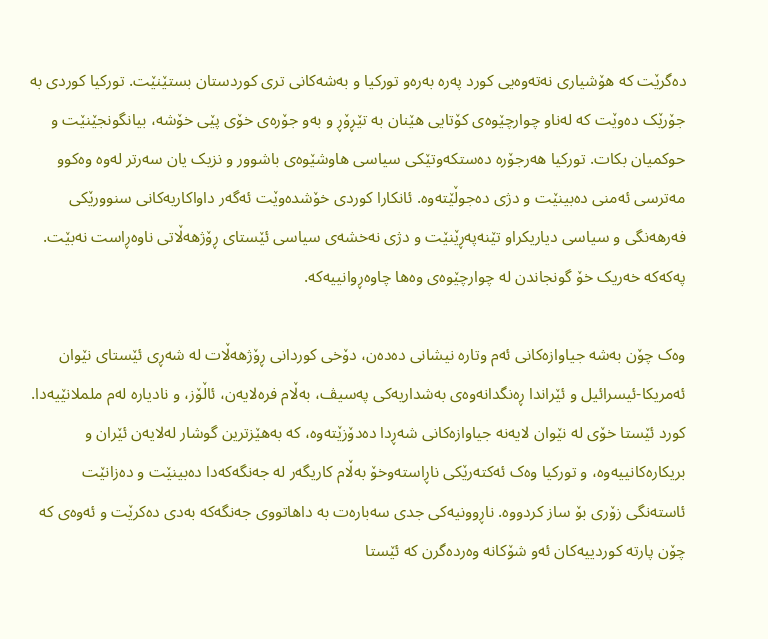دەگرێت کە هۆشیاری نەتەوەیی کورد پەرە بەرە‌و تورکیا و بەشەکانی تری کوردستان بستێنێت. تورکیا کوردی بە جۆرێک دەوێت کە لەناو چوارچێوەی کۆتایی هێنان بە تێڕۆڕ و بەو جۆرەی خۆی پێی خۆشە، بیانگونجێنێت و حوکمیان بکات. تورکیا هەرجۆرە دەستکەوتێکی سیاسی هاوشێوەی باشوور و نزیک یان سەرتر لەوە وەکوو مەترسی ئەمنی دەبینێت و دژی دەجوڵێتەوە. ئانکارا کوردی خۆشدەوێت ئەگەر داواکاریەکانی سنوورێکی فەرهەنگی و سیاسی دیاریکراو تێنەپەڕێنێت و دژی نەخشەی سیاسی ئێستای ڕۆژهەڵاتی ناوەڕاست نەبێت. پەکەکە خەریک خۆ گونجاندن لە چوارچێوەی وەها چاوەڕوانییەکە.

وەک چۆن بەشە جیاوازەکانی ئەم وتارە نیشانی دەدەن، دۆخی کوردانی ڕۆژهەڵات لە شەڕی ئێستای نێوان ئەمریکا-ئیسرائیل و ئێراندا ڕەنگدانەوەی بەشداریەکی پەسیڤ، بەڵام فرەلایەن، ئاڵۆز، و نادیارە لەم ململانێیەدا. کورد ئێستا خۆی لە نێوان لایەنە جیاوازەکانی شەڕدا دەدۆزێتەوە، کە بەهێزترین گوشار لەلایەن ئێران و بریکارەکانییەوە، و تورکیا وەک ئەکتەرێکی ناڕاستەوخۆ بەڵام کاریگەر لە جەنگەکەدا دەبینێت و دەزانێت ئاستەنگی زۆری بۆ ساز کردووە. ناڕوونیەکی جدی سەبارەت بە داهاتووی جەنگەکە بەدی دەکرێت و ئەوەی کە چۆن پارتە کوردییەکان ئەو شۆکانە وەردەگرن کە ئێستا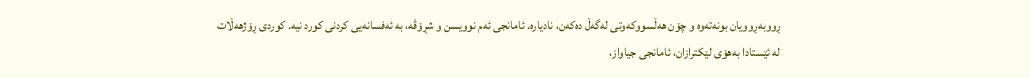ڕووبەڕوویان بونەتەوە و چۆن هەڵسووکەوتی لەگەڵ دەکەن، نادیارە. ئامانجی ئەم نوویسن و شڕۆڤە، به ئەفسانەیی کردنی کورد نیە. کوردی ڕۆژهەڵات لە ئێستادا بەهۆی لێکترازان، ئامانجی جیاواز،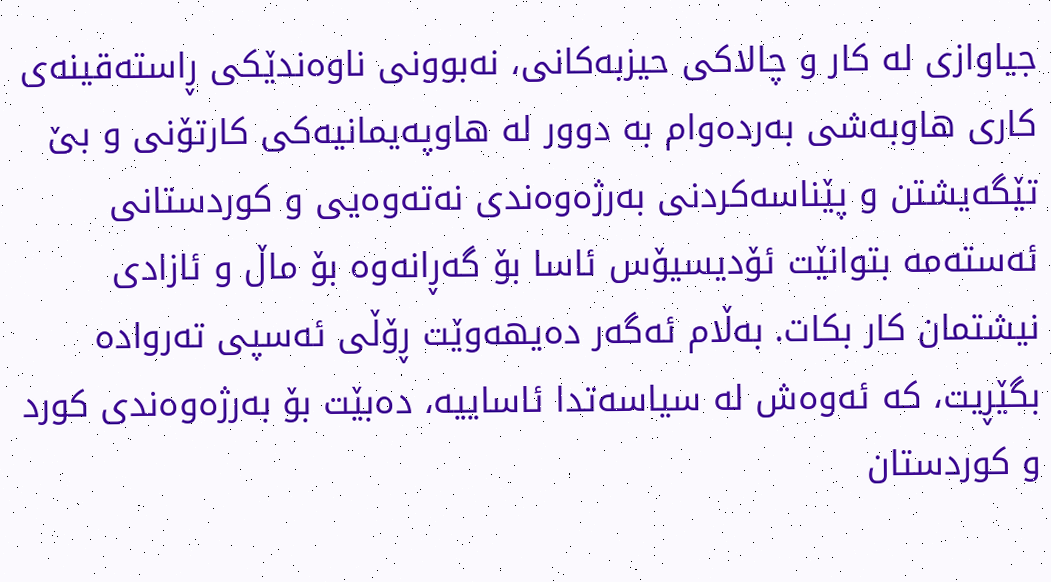جیاوازی لە کار و چالاکی حیزبەکانی، نەبوونی ناوەندێکی ڕاستەقینەی کاری هاوبەشی بەردەوام بە دوور لە هاوپەیمانیەکی کارتۆنی و بێ تێگەیشتن و پێناسەکردنی بەرژەوەندی نەتەوەیی و کوردستانی ئەستەمە بتوانێت ئۆدیسیۆس ئاسا بۆ گەڕانەوە بۆ ماڵ و ئازادی نیشتمان کار بکات. بەڵام ئەگەر دەیهەوێت ڕۆڵی ئەسپی تەروادە بگێڕیت، کە ئەوەش لە سیاسەتدا ئاساییە، دەبێت بۆ بەرژەوەندی کورد و کوردستان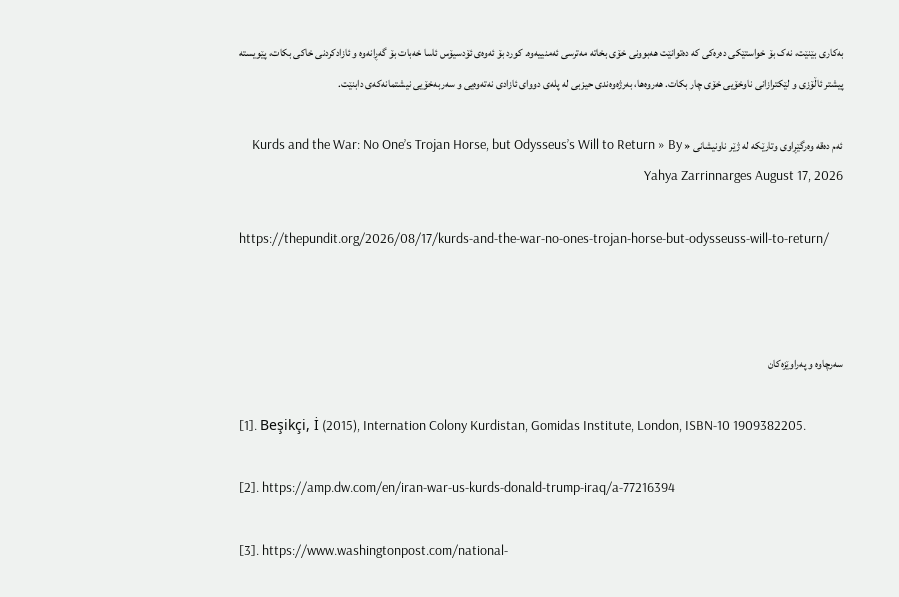بەکاری بێنێت، نەک بۆ خواستێکی دەرەکی کە دەتوانێت هەبوونی خۆی بخاتە مەترسی ئەمنییەوە. کورد بۆ ئەوەی ئۆدسیۆس ئاسا خەبات بۆ گەڕانەوە و ئازادکردنی خاکی بکات، پێویستە پيشتر ئاڵۆزی و لێکترازانی ناوخۆیی خۆی چار بکات. هەروەها، بەرژەوەندی حیزبی لە پلەی دووای ئازادی نەتەوەیی و سەربەخۆیی نیشتمانەکەی دابنێت.

ئەم دەقە وەرگێڕاوی وتارێکە لە ژێر ناونیشانی « Kurds and the War: No One’s Trojan Horse, but Odysseus’s Will to Return » By Yahya Zarrinnarges August 17, 2026

https://thepundit.org/2026/08/17/kurds-and-the-war-no-ones-trojan-horse-but-odysseuss-will-to-return/



سەرچاوە و پەراوێزەکان

[1]. Beşikçi, İ (2015), Internation Colony Kurdistan, Gomidas Institute, London, ISBN-10 1909382205.

[2]. https://amp.dw.com/en/iran-war-us-kurds-donald-trump-iraq/a-77216394

[3]. https://www.washingtonpost.com/national-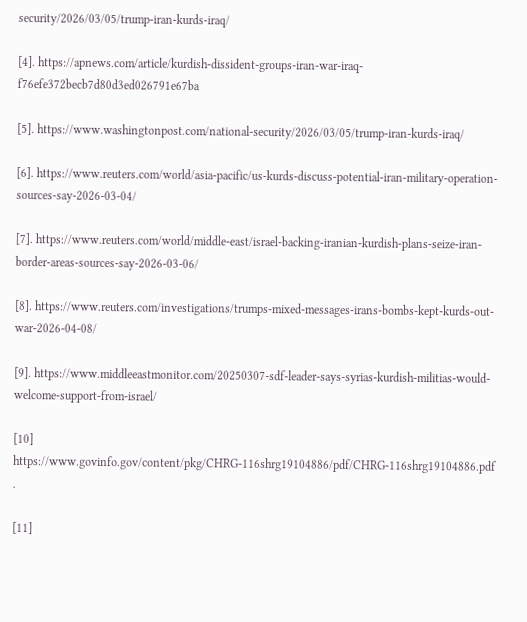security/2026/03/05/trump-iran-kurds-iraq/

[4]. https://apnews.com/article/kurdish-dissident-groups-iran-war-iraq-f76efe372becb7d80d3ed026791e67ba

[5]. https://www.washingtonpost.com/national-security/2026/03/05/trump-iran-kurds-iraq/

[6]. https://www.reuters.com/world/asia-pacific/us-kurds-discuss-potential-iran-military-operation-sources-say-2026-03-04/

[7]. https://www.reuters.com/world/middle-east/israel-backing-iranian-kurdish-plans-seize-iran-border-areas-sources-say-2026-03-06/

[8]. https://www.reuters.com/investigations/trumps-mixed-messages-irans-bombs-kept-kurds-out-war-2026-04-08/

[9]. https://www.middleeastmonitor.com/20250307-sdf-leader-says-syrias-kurdish-militias-would-welcome-support-from-israel/

[10] https://www.govinfo.gov/content/pkg/CHRG-116shrg19104886/pdf/CHRG-116shrg19104886.pdf .

[11]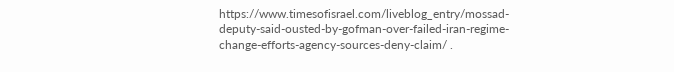https://www.timesofisrael.com/liveblog_entry/mossad-deputy-said-ousted-by-gofman-over-failed-iran-regime-change-efforts-agency-sources-deny-claim/ .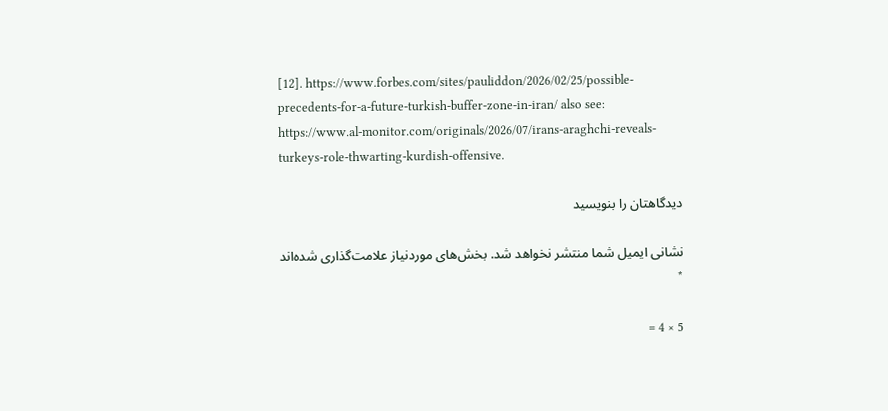[12]. https://www.forbes.com/sites/pauliddon/2026/02/25/possible-precedents-for-a-future-turkish-buffer-zone-in-iran/ also see: https://www.al-monitor.com/originals/2026/07/irans-araghchi-reveals-turkeys-role-thwarting-kurdish-offensive.

دیدگاهتان را بنویسید

نشانی ایمیل شما منتشر نخواهد شد. بخش‌های موردنیاز علامت‌گذاری شده‌اند *

5 × 4 =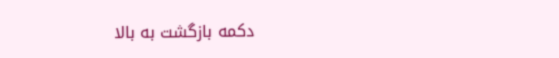دکمه بازگشت به بالا